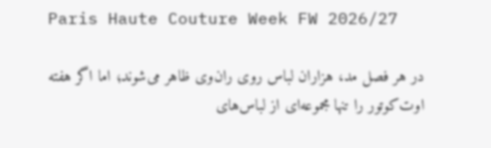Paris Haute Couture Week FW 2026/27

در هر فصل مد، هزاران لباس روی ران‌وی ظاهر می‌شوند؛ اما اگر هفته اوت‌کوتور را تنها مجموعه‌ای از لباس‌های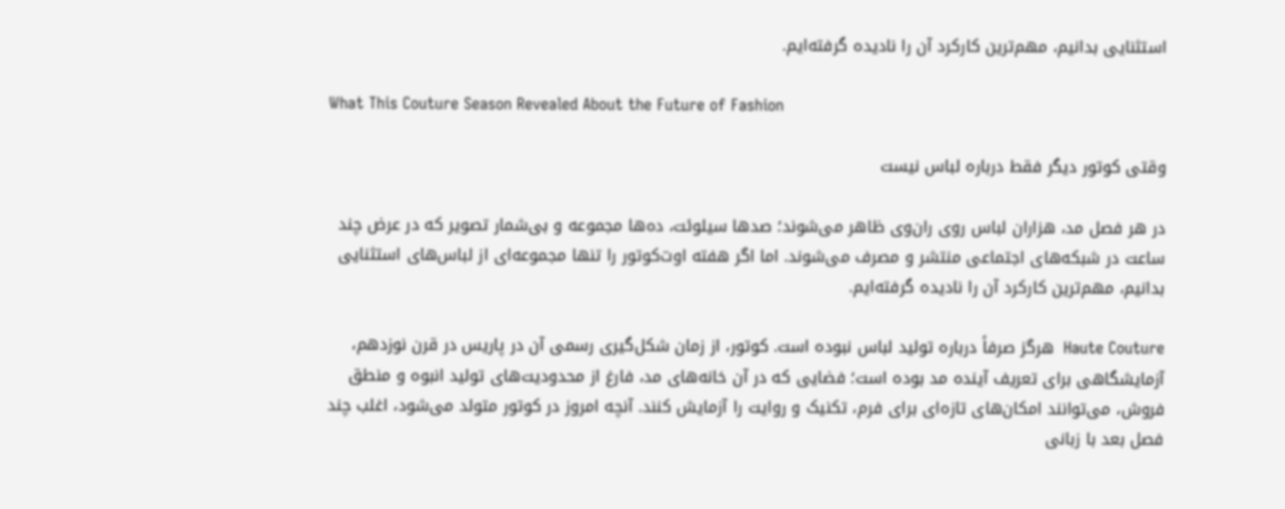استثنایی بدانیم، مهم‌ترین کارکرد آن را نادیده گرفته‌ایم.

What This Couture Season Revealed About the Future of Fashion

وقتی کوتور دیگر فقط درباره لباس نیست

در هر فصل مد، هزاران لباس روی ران‌وی ظاهر می‌شوند؛ صدها سیلوئت، ده‌ها مجموعه و بی‌شمار تصویر که در عرض چند ساعت در شبکه‌های اجتماعی منتشر و مصرف می‌شوند. اما اگر هفته اوت‌کوتور را تنها مجموعه‌ای از لباس‌های استثنایی بدانیم، مهم‌ترین کارکرد آن را نادیده گرفته‌ایم.

Haute Couture  هرگز صرفاً درباره تولید لباس نبوده است. کوتور، از زمان شکل‌گیری رسمی آن در پاریس در قرن نوزدهم، آزمایشگاهی برای تعریف آینده مد بوده است؛ فضایی که در آن خانه‌های مد، فارغ از محدودیت‌های تولید انبوه و منطق فروش، می‌توانند امکان‌های تازه‌ای برای فرم، تکنیک و روایت را آزمایش کنند. آنچه امروز در کوتور متولد می‌شود، اغلب چند فصل بعد با زبانی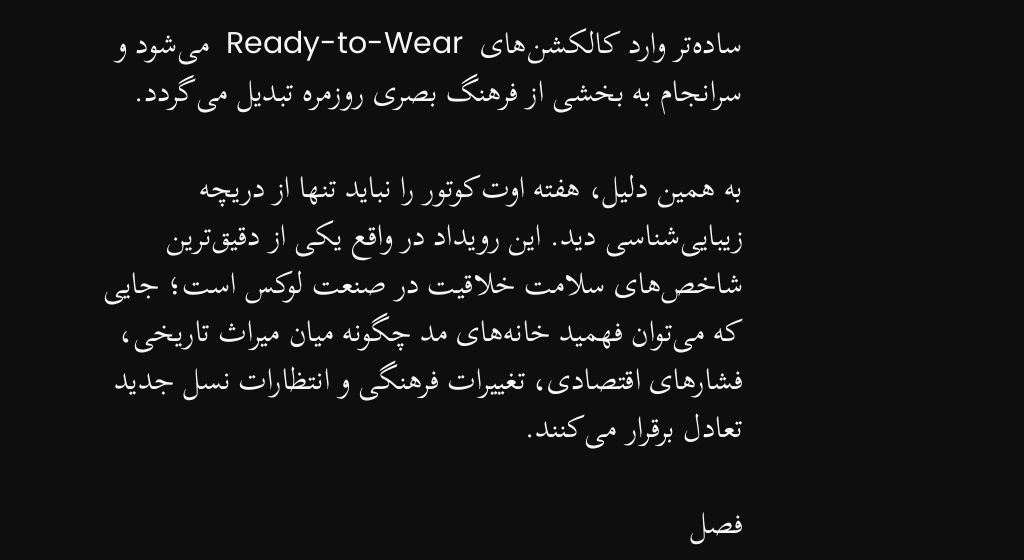ساده‌تر وارد کالکشن‌های  Ready-to-Wear  می‌شود و سرانجام به بخشی از فرهنگ بصری روزمره تبدیل می‌گردد.

به همین دلیل، هفته اوت‌کوتور را نباید تنها از دریچه زیبایی‌شناسی دید. این رویداد در واقع یکی از دقیق‌ترین شاخص‌های سلامت خلاقیت در صنعت لوکس است؛ جایی که می‌توان فهمید خانه‌های مد چگونه میان میراث تاریخی، فشارهای اقتصادی، تغییرات فرهنگی و انتظارات نسل جدید تعادل برقرار می‌کنند.

فصل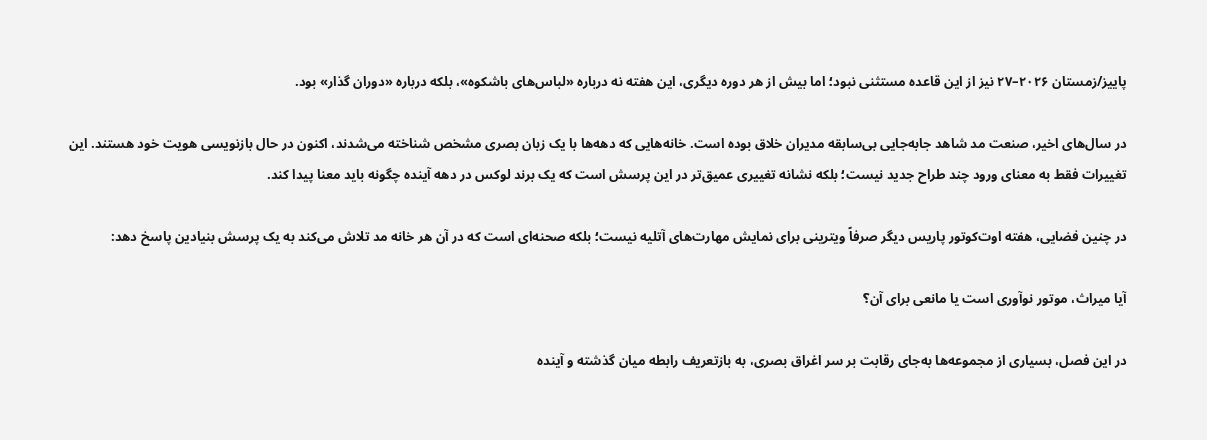پاییز/زمستان ۲۰۲۶–۲۷ نیز از این قاعده مستثنی نبود؛ اما بیش از هر دوره دیگری، این هفته نه درباره «لباس‌های باشکوه»، بلکه درباره «دوران گذار» بود.

در سال‌های اخیر، صنعت مد شاهد جابه‌جایی بی‌سابقه مدیران خلاق بوده است. خانه‌هایی که دهه‌ها با یک زبان بصری مشخص شناخته می‌شدند، اکنون در حال بازنویسی هویت خود هستند. این تغییرات فقط به معنای ورود چند طراح جدید نیست؛ بلکه نشانه تغییری عمیق‌تر در این پرسش است که یک برند لوکس در دهه آینده چگونه باید معنا پیدا کند.

در چنین فضایی، هفته اوت‌کوتور پاریس دیگر صرفاً ویترینی برای نمایش مهارت‌های آتلیه نیست؛ بلکه صحنه‌ای است که در آن هر خانه مد تلاش می‌کند به یک پرسش بنیادین پاسخ دهد:

آیا میراث، موتور نوآوری است یا مانعی برای آن؟

در این فصل، بسیاری از مجموعه‌ها به‌جای رقابت بر سر اغراق بصری، به بازتعریف رابطه میان گذشته و آینده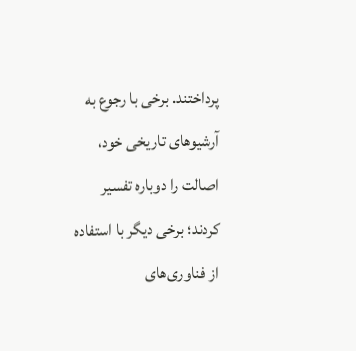پرداختند. برخی با رجوع به آرشیوهای تاریخی خود، اصالت را دوباره تفسیر کردند؛ برخی دیگر با استفاده از فناوری‌های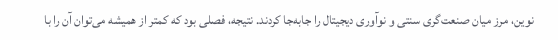نوین، مرز میان صنعت‌گری سنتی و نوآوری دیجیتال را جابه‌جا کردند. نتیجه، فصلی بود که کمتر از همیشه می‌توان آن را با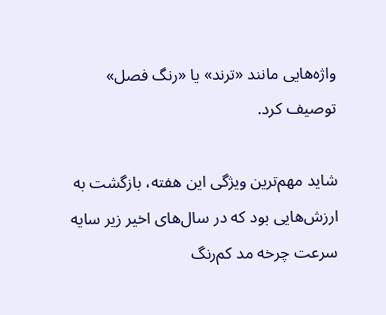واژه‌هایی مانند «ترند» یا «رنگ فصل» توصیف کرد.

شاید مهم‌ترین ویژگی این هفته، بازگشت به ارزش‌هایی بود که در سال‌های اخیر زیر سایه سرعت چرخه مد کم‌رنگ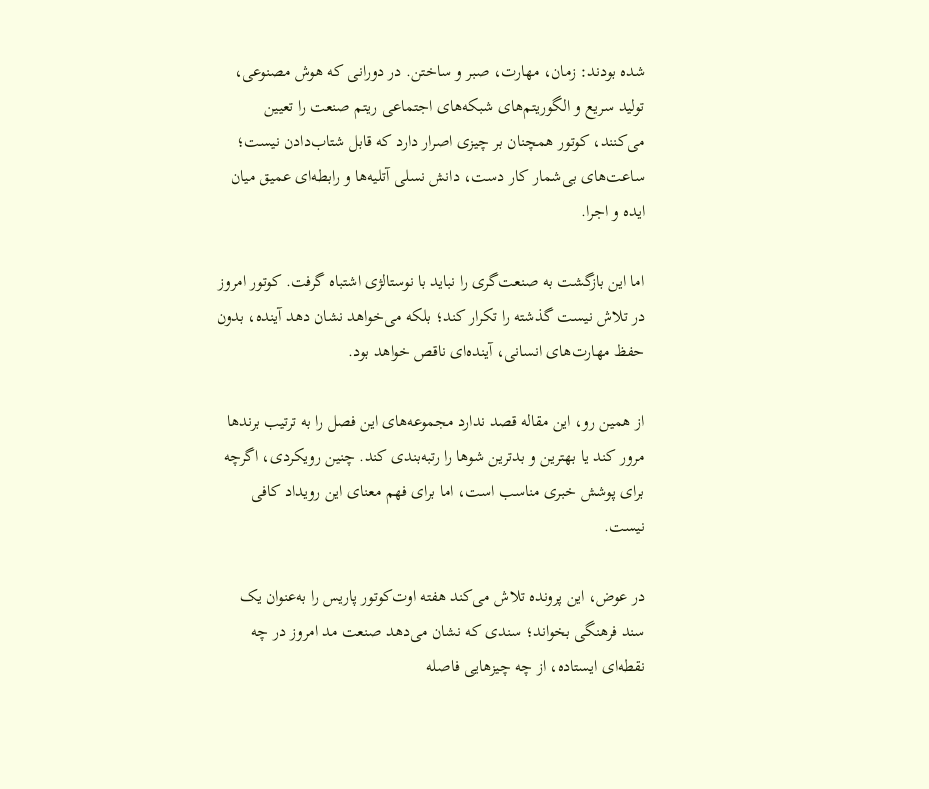شده بودند: زمان، مهارت، صبر و ساختن. در دورانی که هوش مصنوعی، تولید سریع و الگوریتم‌های شبکه‌های اجتماعی ریتم صنعت را تعیین می‌کنند، کوتور همچنان بر چیزی اصرار دارد که قابل شتاب‌دادن نیست؛ ساعت‌های بی‌شمار کار دست، دانش نسلی آتلیه‌ها و رابطه‌ای عمیق میان ایده و اجرا.

اما این بازگشت به صنعت‌گری را نباید با نوستالژی اشتباه گرفت. کوتور امروز در تلاش نیست گذشته را تکرار کند؛ بلکه می‌خواهد نشان دهد آینده، بدون حفظ مهارت‌های انسانی، آینده‌ای ناقص خواهد بود.

از همین رو، این مقاله قصد ندارد مجموعه‌های این فصل را به ترتیب برندها مرور کند یا بهترین و بدترین شوها را رتبه‌بندی کند. چنین رویکردی، اگرچه برای پوشش خبری مناسب است، اما برای فهم معنای این رویداد کافی نیست.

در عوض، این پرونده تلاش می‌کند هفته اوت‌کوتور پاریس را به‌عنوان یک سند فرهنگی بخواند؛ سندی که نشان می‌دهد صنعت مد امروز در چه نقطه‌ای ایستاده، از چه چیزهایی فاصله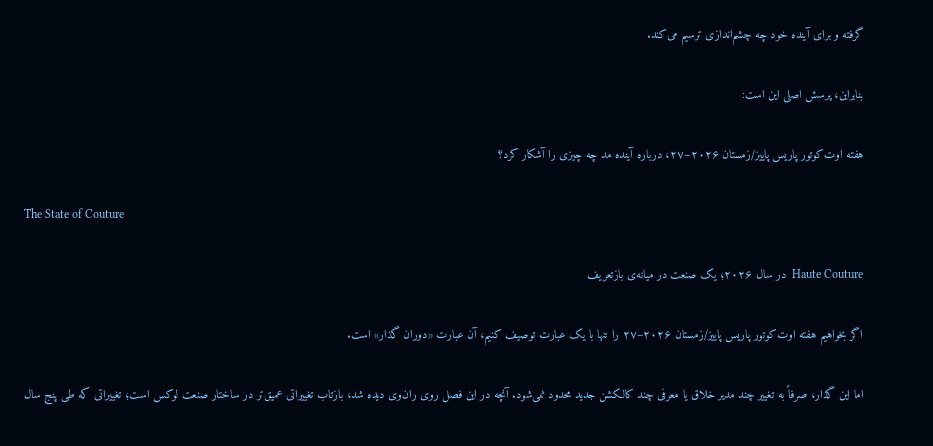گرفته و برای آینده خود چه چشم‌اندازی ترسیم می‌کند.

بنابراین، پرسش اصلی این است:

هفته اوت‌کوتور پاریس پاییز/زمستان ۲۰۲۶–۲۷، درباره آینده مد چه چیزی را آشکار کرد؟

The State of Couture

Haute Couture  در سال ۲۰۲۶؛ یک صنعت در میانه‌ی بازتعریف

اگر بخواهیم هفته اوت‌کوتور پاریس پاییز/زمستان ۲۰۲۶–۲۷ را تنها با یک عبارت توصیف کنیم، آن عبارت «دوران گذار» است.

اما این گذار، صرفاً به تغییر چند مدیر خلاق یا معرفی چند کالکشن جدید محدود نمی‌شود. آنچه در این فصل روی ران‌وی دیده شد، بازتاب تغییراتی عمیق‌تر در ساختار صنعت لوکس است؛ تغییراتی که طی پنج سال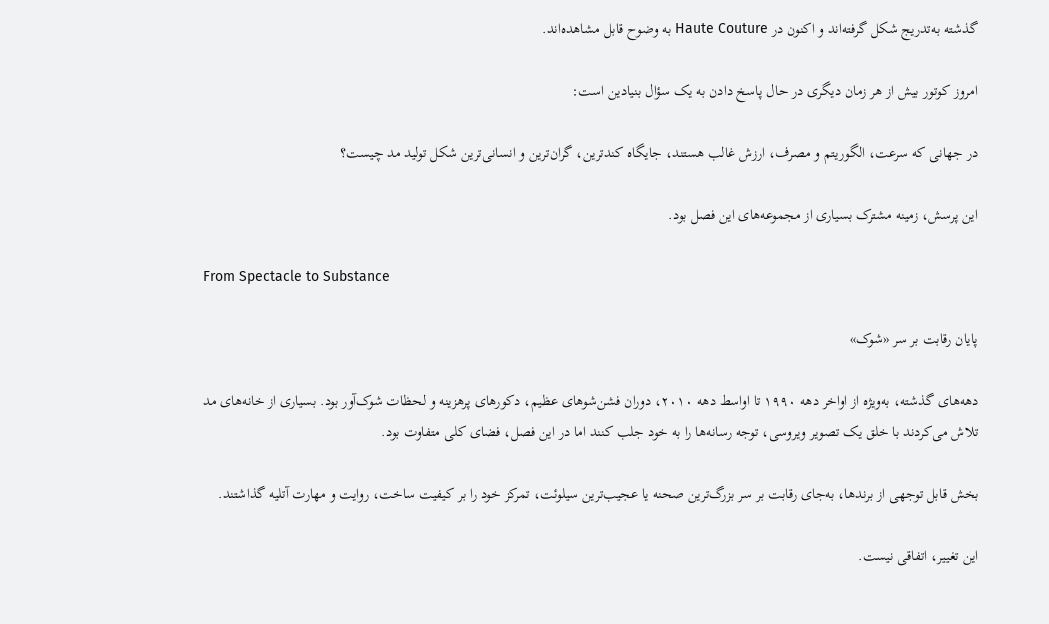گذشته به‌تدریج شکل گرفته‌اند و اکنون در Haute Couture به وضوح قابل مشاهده‌اند.

امروز کوتور بیش از هر زمان دیگری در حال پاسخ دادن به یک سؤال بنیادین است:

در جهانی که سرعت، الگوریتم و مصرف، ارزش غالب هستند، جایگاه کندترین، گران‌ترین و انسانی‌ترین شکل تولید مد چیست؟

این پرسش، زمینه مشترک بسیاری از مجموعه‌های این فصل بود.

From Spectacle to Substance

پایان رقابت بر سر «شوک»

دهه‌های گذشته، به‌ویژه از اواخر دهه ۱۹۹۰ تا اواسط دهه ۲۰۱۰، دوران فشن‌شوهای عظیم، دکورهای پرهزینه و لحظات شوک‌آور بود. بسیاری از خانه‌های مد تلاش می‌کردند با خلق یک تصویر ویروسی، توجه رسانه‌ها را به خود جلب کنند اما در این فصل، فضای کلی متفاوت بود.

بخش قابل توجهی از برندها، به‌جای رقابت بر سر بزرگ‌ترین صحنه یا عجیب‌ترین سیلوئت، تمرکز خود را بر کیفیت ساخت، روایت و مهارت آتلیه گذاشتند.

این تغییر، اتفاقی نیست.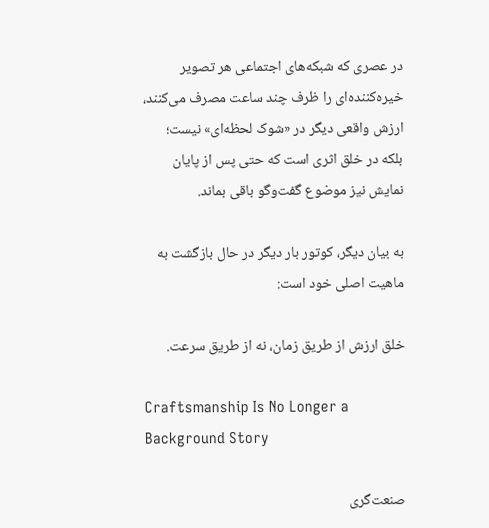در عصری که شبکه‌های اجتماعی هر تصویر خیره‌کننده‌ای را ظرف چند ساعت مصرف می‌کنند، ارزش واقعی دیگر در «شوک لحظه‌ای» نیست؛ بلکه در خلق اثری است که حتی پس از پایان نمایش نیز موضوع گفت‌وگو باقی بماند.

به بیان دیگر، کوتور بار دیگر در حال بازگشت به ماهیت اصلی خود است:

خلق ارزش از طریق زمان، نه از طریق سرعت.

Craftsmanship Is No Longer a Background Story

صنعت‌گری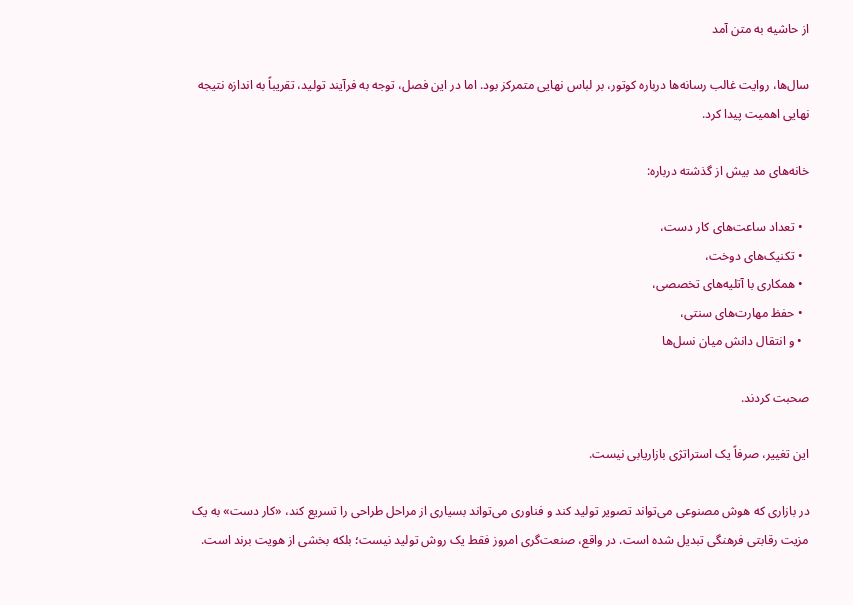از حاشیه به متن آمد

سال‌ها، روایت غالب رسانه‌ها درباره کوتور، بر لباس نهایی متمرکز بود. اما در این فصل، توجه به فرآیند تولید، تقریباً به اندازه نتیجه نهایی اهمیت پیدا کرد.

خانه‌های مد بیش از گذشته درباره:

  • تعداد ساعت‌های کار دست،
  • تکنیک‌های دوخت،
  • همکاری با آتلیه‌های تخصصی،
  • حفظ مهارت‌های سنتی،
  • و انتقال دانش میان نسل‌ها

صحبت کردند.

این تغییر، صرفاً یک استراتژی بازاریابی نیست.

در بازاری که هوش مصنوعی می‌تواند تصویر تولید کند و فناوری می‌تواند بسیاری از مراحل طراحی را تسریع کند، «کار دست» به یک مزیت رقابتی فرهنگی تبدیل شده است. در واقع، صنعت‌گری امروز فقط یک روش تولید نیست؛ بلکه بخشی از هویت برند است.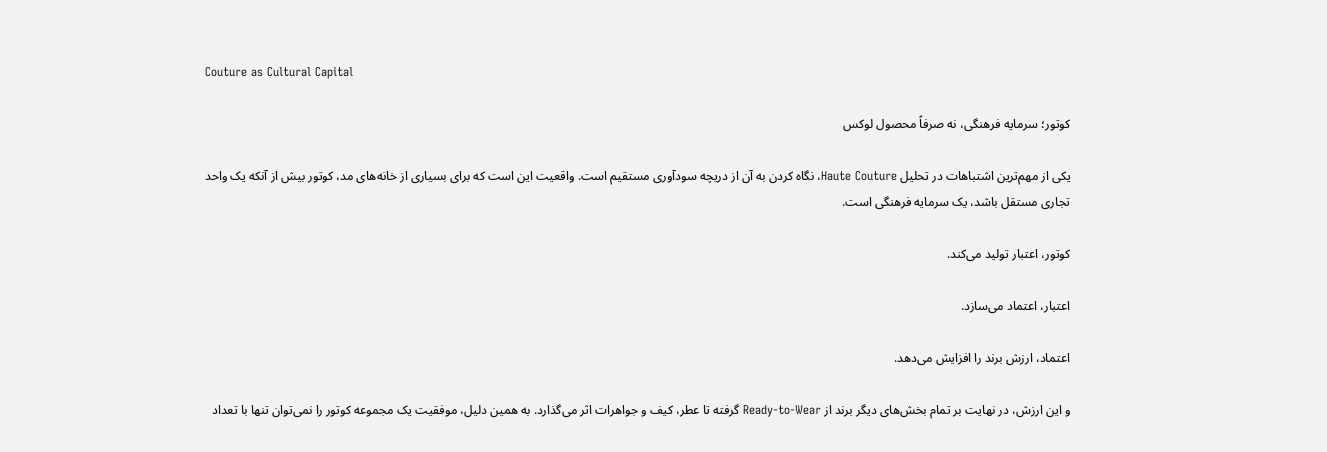Couture as Cultural Capital

کوتور؛ سرمایه فرهنگی، نه صرفاً محصول لوکس

یکی از مهم‌ترین اشتباهات در تحلیل Haute Couture، نگاه کردن به آن از دریچه سودآوری مستقیم است. واقعیت این است که برای بسیاری از خانه‌های مد، کوتور بیش از آنکه یک واحد تجاری مستقل باشد، یک سرمایه فرهنگی است.

کوتور، اعتبار تولید می‌کند.

اعتبار، اعتماد می‌سازد.

اعتماد، ارزش برند را افزایش می‌دهد.

و این ارزش، در نهایت بر تمام بخش‌های دیگر برند از Ready-to-Wear گرفته تا عطر، کیف و جواهرات اثر می‌گذارد. به همین دلیل، موفقیت یک مجموعه کوتور را نمی‌توان تنها با تعداد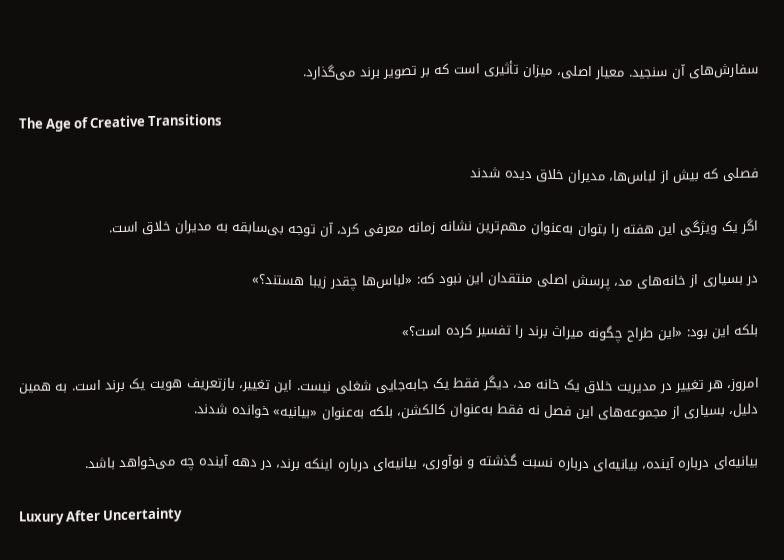سفارش‌های آن سنجید. معیار اصلی، میزان تأثیری است که بر تصویر برند می‌گذارد.

The Age of Creative Transitions

فصلی که بیش از لباس‌ها، مدیران خلاق دیده شدند

اگر یک ویژگی این هفته را بتوان به‌عنوان مهم‌ترین نشانه زمانه معرفی کرد، آن توجه بی‌سابقه به مدیران خلاق است.

در بسیاری از خانه‌های مد، پرسش اصلی منتقدان این نبود که: «لباس‌ها چقدر زیبا هستند؟»

بلکه این بود: «این طراح چگونه میراث برند را تفسیر کرده است؟»

امروز، هر تغییر در مدیریت خلاق یک خانه مد، دیگر فقط یک جابه‌جایی شغلی نیست. این تغییر، بازتعریف هویت یک برند است. به همین دلیل، بسیاری از مجموعه‌های این فصل نه فقط به‌عنوان کالکشن، بلکه به‌عنوان «بیانیه» خوانده شدند.

بیانیه‌ای درباره آینده، بیانیه‌ای درباره نسبت گذشته و نوآوری، بیانیه‌ای درباره اینکه برند، در دهه آینده چه می‌خواهد باشد.

Luxury After Uncertainty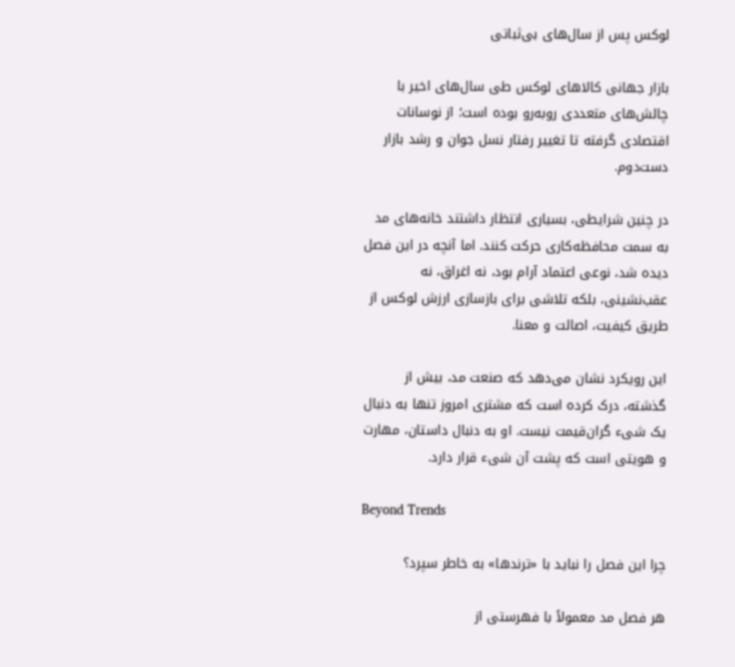لوکس پس از سال‌های بی‌ثباتی

بازار جهانی کالاهای لوکس طی سال‌های اخیر با چالش‌های متعددی روبه‌رو بوده است؛ از نوسانات اقتصادی گرفته تا تغییر رفتار نسل جوان و رشد بازار دست‌دوم.

در چنین شرایطی، بسیاری انتظار داشتند خانه‌های مد به سمت محافظه‌کاری حرکت کنند. اما آنچه در این فصل دیده شد، نوعی اعتماد آرام بود، نه اغراق، نه عقب‌نشینی، بلکه تلاشی برای بازسازی ارزش لوکس از طریق کیفیت، اصالت و معنا.

این رویکرد نشان می‌دهد که صنعت مد، بیش از گذشته، درک کرده است که مشتری امروز تنها به دنبال یک شیء گران‌قیمت نیست. او به دنبال داستان، مهارت و هویتی است که پشت آن شیء قرار دارد.

Beyond Trends

چرا این فصل را نباید با «ترندها» به خاطر سپرد؟

هر فصل مد معمولاً با فهرستی از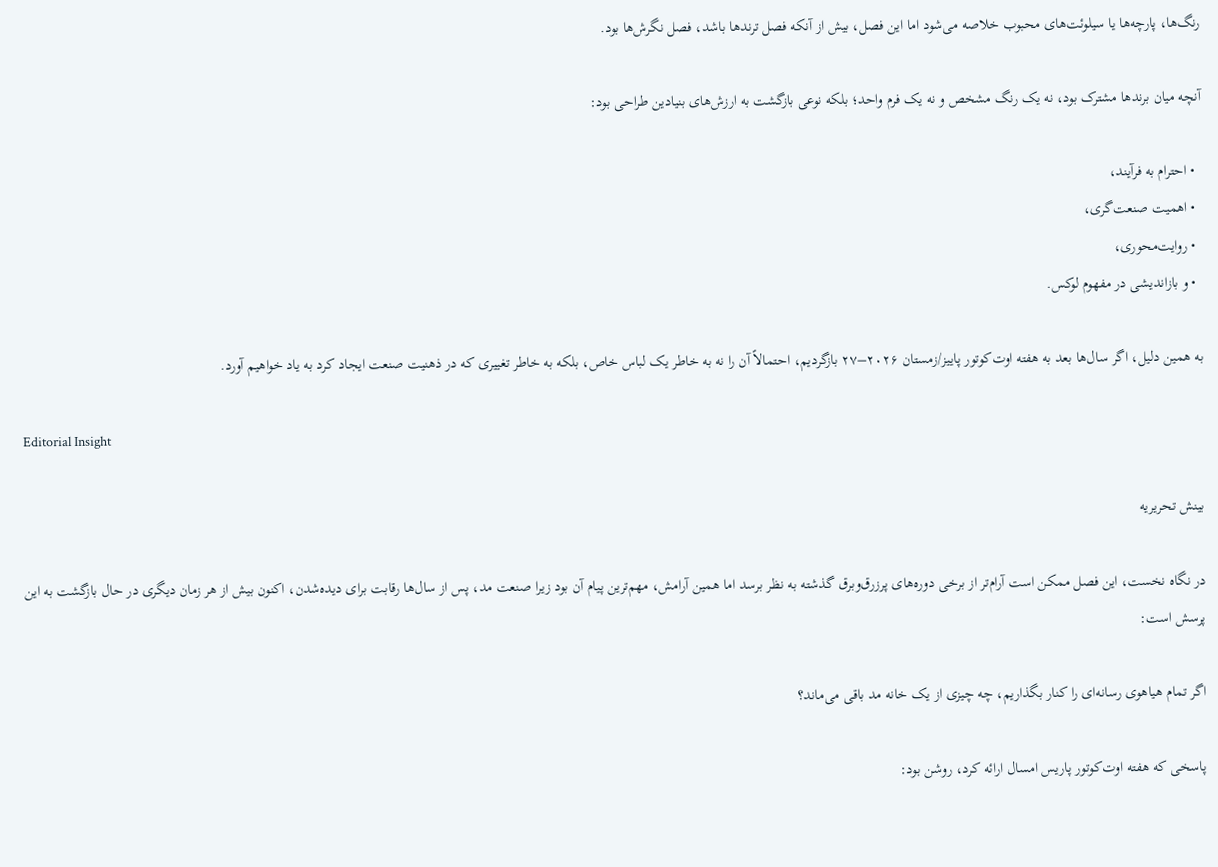رنگ‌ها، پارچه‌ها یا سیلوئت‌های محبوب خلاصه می‌شود اما این فصل، بیش از آنکه فصل ترندها باشد، فصل نگرش‌ها بود.

آنچه میان برندها مشترک بود، نه یک رنگ مشخص و نه یک فرم واحد؛ بلکه نوعی بازگشت به ارزش‌های بنیادین طراحی بود:

  • احترام به فرآیند،
  • اهمیت صنعت‌گری،
  • روایت‌محوری،
  • و بازاندیشی در مفهوم لوکس.

به همین دلیل، اگر سال‌ها بعد به هفته اوت‌کوتور پاییز/زمستان ۲۰۲۶–۲۷ بازگردیم، احتمالاً آن را نه به خاطر یک لباس خاص، بلکه به خاطر تغییری که در ذهنیت صنعت ایجاد کرد به یاد خواهیم آورد.

Editorial Insight

بینش تحریریه

در نگاه نخست، این فصل ممکن است آرام‌تر از برخی دوره‌های پرزرق‌وبرق گذشته به نظر برسد اما همین آرامش، مهم‌ترین پیام آن بود زیرا صنعت مد، پس از سال‌ها رقابت برای دیده‌شدن، اکنون بیش از هر زمان دیگری در حال بازگشت به این پرسش است:

اگر تمام هیاهوی رسانه‌ای را کنار بگذاریم، چه چیزی از یک خانه مد باقی می‌ماند؟

پاسخی که هفته اوت‌کوتور پاریس امسال ارائه کرد، روشن بود: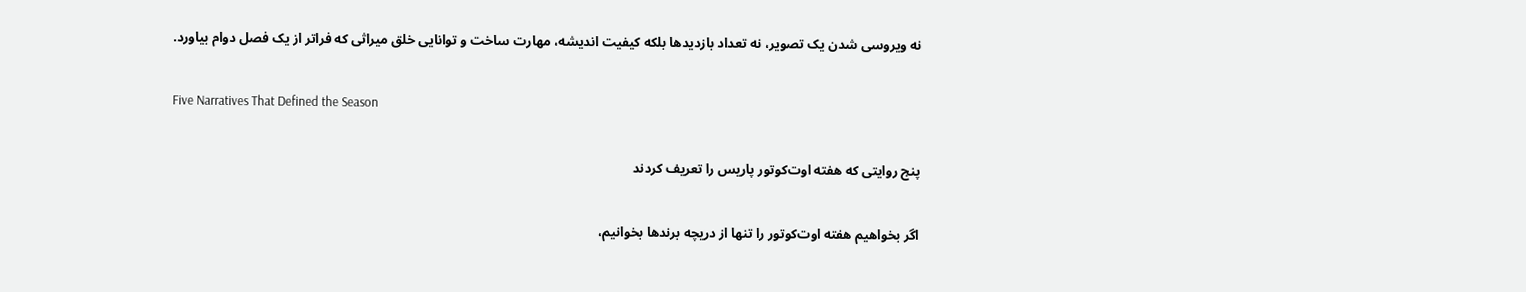نه ویروسی شدن یک تصویر، نه تعداد بازدیدها بلکه کیفیت اندیشه، مهارت ساخت و توانایی خلق میراثی که فراتر از یک فصل دوام بیاورد.

Five Narratives That Defined the Season

پنج روایتی که هفته اوت‌کوتور پاریس را تعریف کردند

اگر بخواهیم هفته اوت‌کوتور را تنها از دریچه برندها بخوانیم،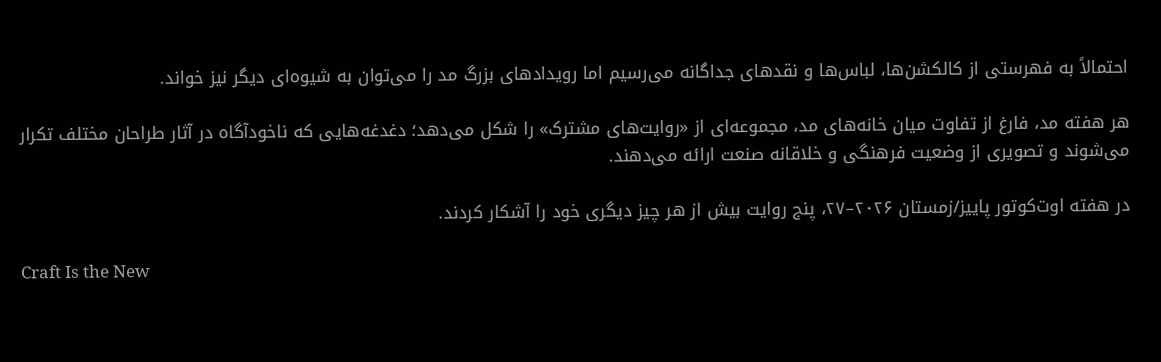احتمالاً به فهرستی از کالکشن‌ها، لباس‌ها و نقدهای جداگانه می‌رسیم اما رویدادهای بزرگ مد را می‌توان به شیوه‌ای دیگر نیز خواند.

هر هفته مد، فارغ از تفاوت میان خانه‌های مد، مجموعه‌ای از «روایت‌های مشترک» را شکل می‌دهد؛ دغدغه‌هایی که ناخودآگاه در آثار طراحان مختلف تکرار می‌شوند و تصویری از وضعیت فرهنگی و خلاقانه صنعت ارائه می‌دهند.

در هفته اوت‌کوتور پاییز/زمستان ۲۰۲۶–۲۷، پنج روایت بیش از هر چیز دیگری خود را آشکار کردند.

Craft Is the New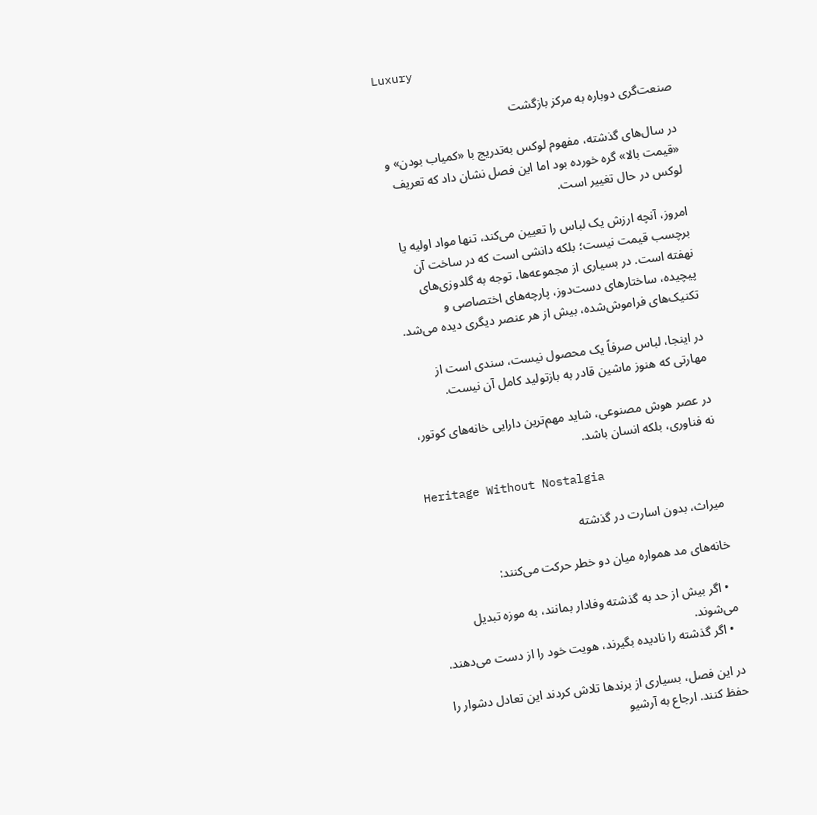Luxury

صنعت‌گری دوباره به مرکز بازگشت

در سال‌های گذشته، مفهوم لوکس به‌تدریج با «کمیاب بودن» و «قیمت بالا» گره خورده بود اما این فصل نشان داد که تعریف لوکس در حال تغییر است.

امروز، آنچه ارزش یک لباس را تعیین می‌کند، تنها مواد اولیه یا برچسب قیمت نیست؛ بلکه دانشی است که در ساخت آن نهفته است. در بسیاری از مجموعه‌ها، توجه به گلدوزی‌های پیچیده، ساختارهای دست‌دوز، پارچه‌های اختصاصی و تکنیک‌های فراموش‌شده، بیش از هر عنصر دیگری دیده می‌شد.

در اینجا، لباس صرفاً یک محصول نیست، سندی است از مهارتی که هنوز ماشین قادر به بازتولید کامل آن نیست.

در عصر هوش مصنوعی، شاید مهم‌ترین دارایی خانه‌های کوتور، نه فناوری، بلکه انسان باشد.

Heritage Without Nostalgia

میراث، بدون اسارت در گذشته

خانه‌های مد همواره میان دو خطر حرکت می‌کنند:

  • اگر بیش از حد به گذشته وفادار بمانند، به موزه تبدیل می‌شوند.
  • اگر گذشته را نادیده بگیرند، هویت خود را از دست می‌دهند.

در این فصل، بسیاری از برندها تلاش کردند این تعادل دشوار را حفظ کنند. ارجاع به آرشیو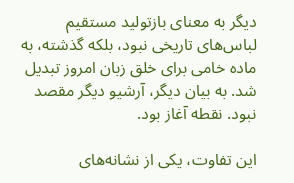دیگر به معنای بازتولید مستقیم لباس‌های تاریخی نبود، بلکه گذشته، به ماده خامی برای خلق زبان امروز تبدیل شد. به بیان دیگر، آرشیو دیگر مقصد نبود. نقطه آغاز بود.

این تفاوت، یکی از نشانه‌های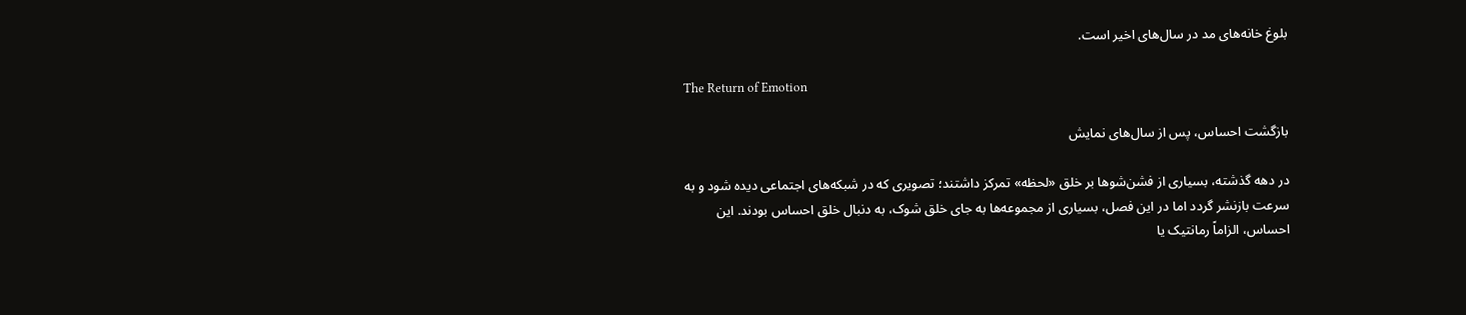بلوغ خانه‌های مد در سال‌های اخیر است.

The Return of Emotion

بازگشت احساس، پس از سال‌های نمایش

در دهه گذشته، بسیاری از فشن‌شوها بر خلق «لحظه» تمرکز داشتند؛ تصویری که در شبکه‌های اجتماعی دیده شود و به سرعت بازنشر گردد اما در این فصل، بسیاری از مجموعه‌ها به جای خلق شوک، به دنبال خلق احساس بودند. این احساس، الزاماً رمانتیک یا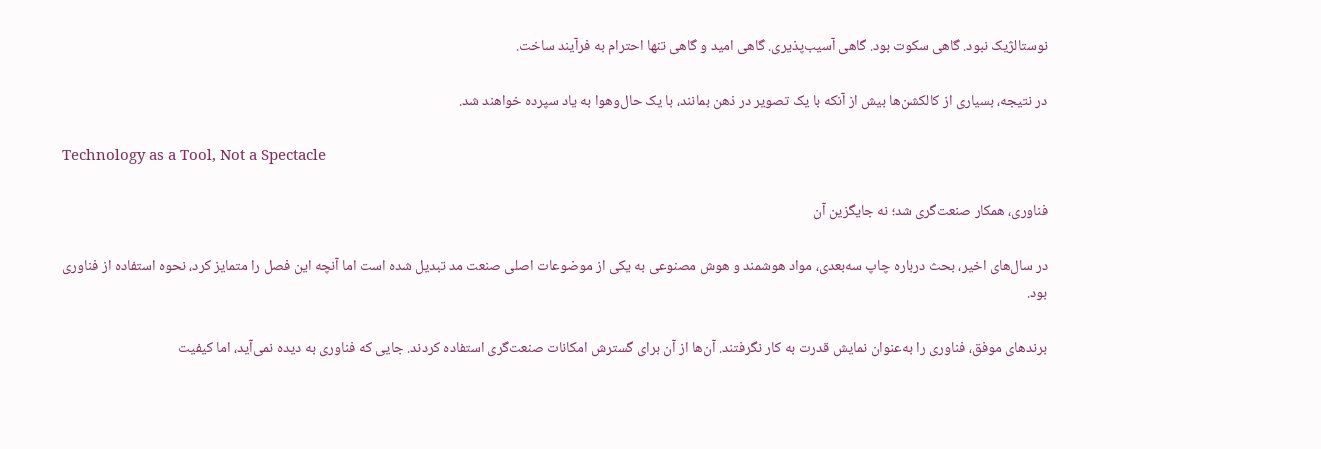نوستالژیک نبود. گاهی سکوت بود. گاهی آسیب‌پذیری. گاهی امید و گاهی تنها احترام به فرآیند ساخت.

در نتیجه، بسیاری از کالکشن‌ها بیش از آنکه با یک تصویر در ذهن بمانند، با یک حال‌و‌هوا به یاد سپرده خواهند شد.

Technology as a Tool, Not a Spectacle

فناوری، همکار صنعت‌گری شد؛ نه جایگزین آن

در سال‌های اخیر، بحث درباره چاپ سه‌بعدی، مواد هوشمند و هوش مصنوعی به یکی از موضوعات اصلی صنعت مد تبدیل شده است اما آنچه این فصل را متمایز کرد، نحوه استفاده از فناوری بود.

برندهای موفق، فناوری را به‌عنوان نمایش قدرت به کار نگرفتند. آن‌ها از آن برای گسترش امکانات صنعت‌گری استفاده کردند. جایی که فناوری به دیده نمی‌آید، اما کیفیت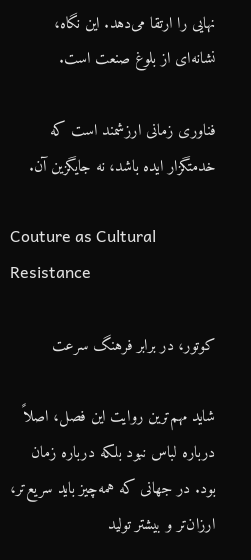نهایی را ارتقا می‌دهد. این نگاه، نشانه‌ای از بلوغ صنعت است.

فناوری زمانی ارزشمند است که خدمتگزار ایده باشد، نه جایگزین آن.

Couture as Cultural Resistance

کوتور، در برابر فرهنگ سرعت

شاید مهم‌ترین روایت این فصل، اصلاً درباره لباس نبود بلکه درباره زمان بود. در جهانی که همه‌چیز باید سریع‌تر، ارزان‌تر و بیشتر تولید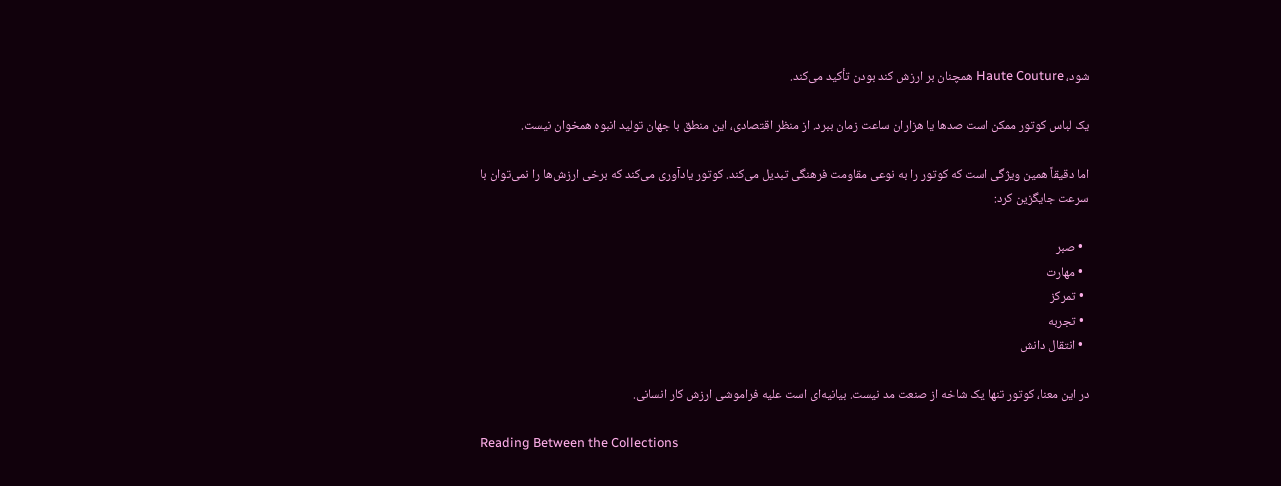شود، Haute Couture همچنان بر ارزش کند بودن تأکید می‌کند.

یک لباس کوتور ممکن است صدها یا هزاران ساعت زمان ببرد. از منظر اقتصادی، این منطق با جهان تولید انبوه همخوان نیست.

اما دقیقاً همین ویژگی است که کوتور را به نوعی مقاومت فرهنگی تبدیل می‌کند. کوتور یادآوری می‌کند که برخی ارزش‌ها را نمی‌توان با سرعت جایگزین کرد:

  • صبر
  • مهارت
  • تمرکز
  • تجربه
  • انتقال دانش

در این معنا، کوتور تنها یک شاخه از صنعت مد نیست. بیانیه‌ای است علیه فراموشی ارزش کار انسانی.

Reading Between the Collections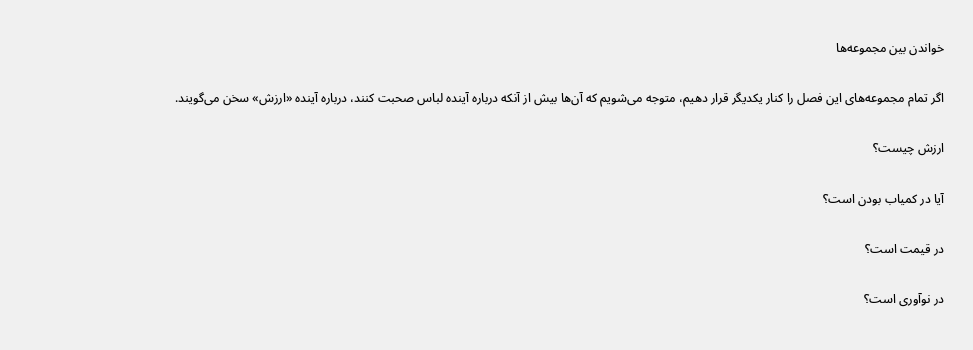خواندن بین مجموعه‌ها

اگر تمام مجموعه‌های این فصل را کنار یکدیگر قرار دهیم، متوجه می‌شویم که آن‌ها بیش از آنکه درباره آینده لباس صحبت کنند، درباره آینده «ارزش» سخن می‌گویند.

ارزش چیست؟

آیا در کمیاب بودن است؟

در قیمت است؟

در نوآوری است؟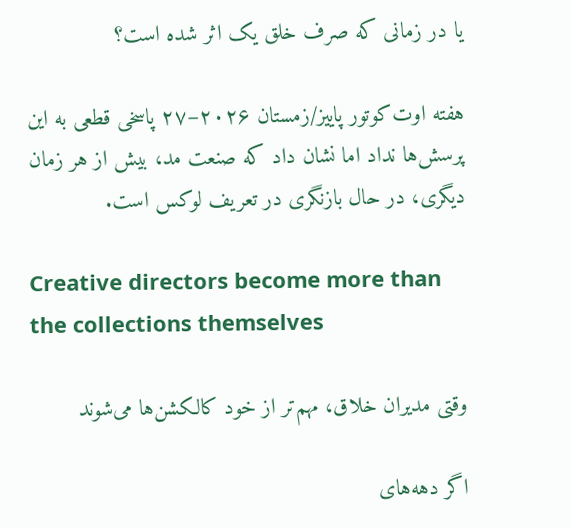یا در زمانی که صرف خلق یک اثر شده است؟

هفته اوت‌کوتور پاییز/زمستان ۲۰۲۶–۲۷ پاسخی قطعی به این پرسش‌ها نداد اما نشان داد که صنعت مد، بیش از هر زمان دیگری، در حال بازنگری در تعریف لوکس است.

Creative directors become more than the collections themselves

وقتی مدیران خلاق، مهم‌تر از خود کالکشن‌ها می‌شوند

اگر دهه‌های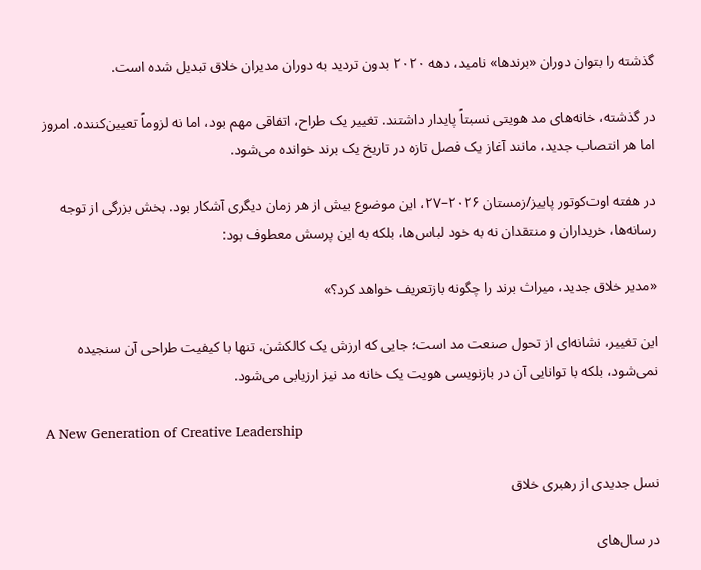گذشته را بتوان دوران «برندها» نامید، دهه ۲۰۲۰ بدون تردید به دوران مدیران خلاق تبدیل شده است.

در گذشته، خانه‌های مد هویتی نسبتاً پایدار داشتند. تغییر یک طراح، اتفاقی مهم بود، اما نه لزوماً تعیین‌کننده. امروز اما هر انتصاب جدید، مانند آغاز یک فصل تازه در تاریخ یک برند خوانده می‌شود.

در هفته اوت‌کوتور پاییز/زمستان ۲۰۲۶–۲۷، این موضوع بیش از هر زمان دیگری آشکار بود. بخش بزرگی از توجه رسانه‌ها، خریداران و منتقدان نه به خود لباس‌ها، بلکه به این پرسش معطوف بود:

«مدیر خلاق جدید، میراث برند را چگونه بازتعریف خواهد کرد؟»

این تغییر، نشانه‌ای از تحول صنعت مد است؛ جایی که ارزش یک کالکشن، تنها با کیفیت طراحی آن سنجیده نمی‌شود، بلکه با توانایی آن در بازنویسی هویت یک خانه مد نیز ارزیابی می‌شود.

A New Generation of Creative Leadership

نسل جدیدی از رهبری خلاق

در سال‌های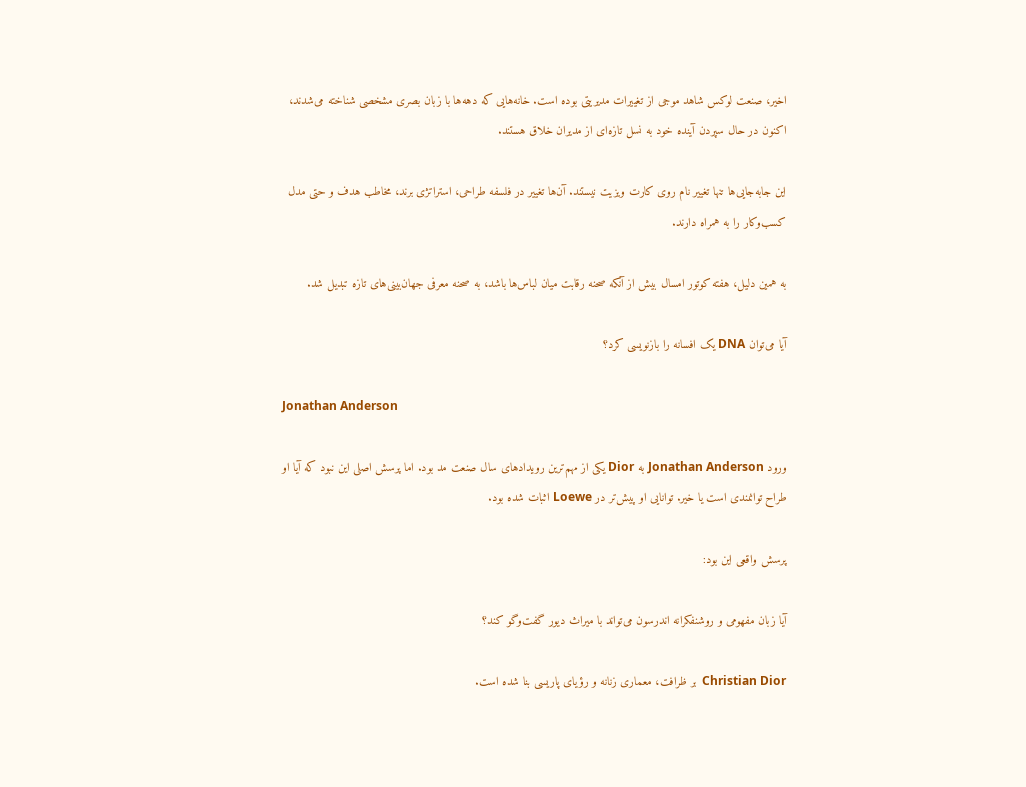اخیر، صنعت لوکس شاهد موجی از تغییرات مدیریتی بوده است. خانه‌هایی که دهه‌ها با زبان بصری مشخصی شناخته می‌شدند، اکنون در حال سپردن آینده خود به نسل تازه‌ای از مدیران خلاق هستند.

این جابه‌جایی‌ها تنها تغییر نام روی کارت ویزیت نیستند. آن‌ها تغییر در فلسفه طراحی، استراتژی برند، مخاطب هدف و حتی مدل کسب‌وکار را به همراه دارند.

به همین دلیل، هفته کوتور امسال بیش از آنکه صحنه رقابت میان لباس‌ها باشد، به صحنه معرفی جهان‌بینی‌های تازه تبدیل شد.

آیا می‌توان DNA یک افسانه را بازنویسی کرد؟

Jonathan Anderson

ورود Jonathan Anderson به Dior یکی از مهم‌ترین رویدادهای سال صنعت مد بود. اما پرسش اصلی این نبود که آیا او طراح توانمندی است یا خیر. توانایی او پیش‌تر در Loewe اثبات شده بود.

پرسش واقعی این بود:

آیا زبان مفهومی و روشنفکرانه اندرسون می‌تواند با میراث دیور گفت‌وگو کند؟

Christian Dior  بر ظرافت، معماری زنانه و رؤیای پاریسی بنا شده است.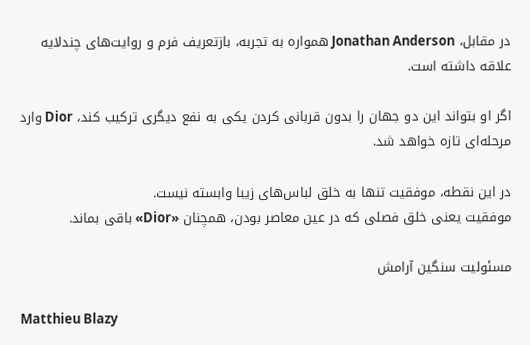در مقابل، Jonathan Anderson همواره به تجربه، بازتعریف فرم و روایت‌های چندلایه علاقه داشته است.

اگر او بتواند این دو جهان را بدون قربانی کردن یکی به نفع دیگری ترکیب کند، Dior وارد مرحله‌ای تازه خواهد شد.

در این نقطه، موفقیت تنها به خلق لباس‌های زیبا وابسته نیست.
موفقیت یعنی خلق فصلی که در عین معاصر بودن، همچنان «Dior» باقی بماند.

مسئولیت سنگین آرامش

Matthieu Blazy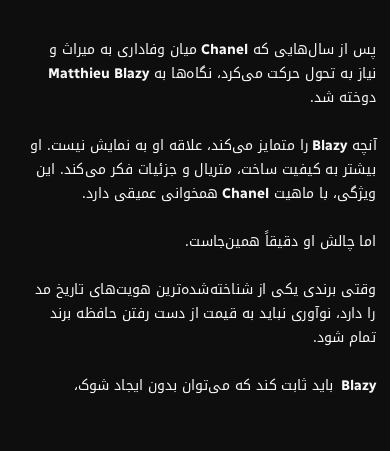پس از سال‌هایی که Chanel میان وفاداری به میراث و نیاز به تحول حرکت می‌کرد، نگاه‌ها به Matthieu Blazy دوخته شد.

آنچه Blazy را متمایز می‌کند، علاقه او به نمایش نیست. او بیشتر به کیفیت ساخت، متریال و جزئیات فکر می‌کند. این ویژگی، با ماهیت Chanel همخوانی عمیقی دارد.

اما چالش او دقیقاً همین‌جاست.

وقتی برندی یکی از شناخته‌شده‌ترین هویت‌های تاریخ مد را دارد، نوآوری نباید به قیمت از دست رفتن حافظه برند تمام شود.

Blazy  باید ثابت کند که می‌توان بدون ایجاد شوک،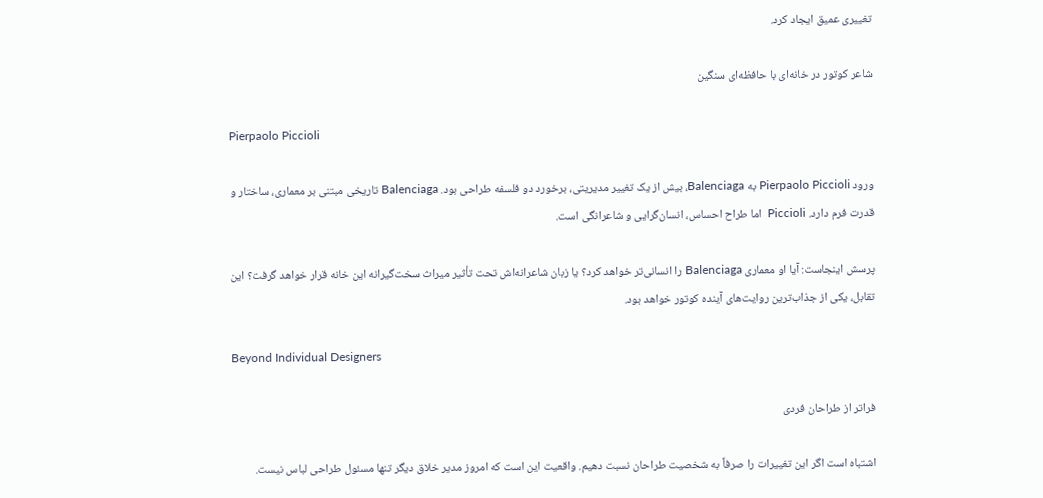تغییری عمیق ایجاد کرد.

شاعر کوتور در خانه‌ای با حافظه‌ای سنگین

Pierpaolo Piccioli

ورود Pierpaolo Piccioli به Balenciaga، بیش از یک تغییر مدیریتی، برخورد دو فلسفه طراحی بود. Balenciaga تاریخی مبتنی بر معماری، ساختار و قدرت فرم دارد. Piccioli  اما طراح احساس، انسان‌گرایی و شاعرانگی است.

پرسش اینجاست: آیا او معماری Balenciaga را انسانی‌تر خواهد کرد؟ یا زبان شاعرانه‌اش تحت تأثیر میراث سخت‌گیرانه این خانه قرار خواهد گرفت؟ این تقابل، یکی از جذاب‌ترین روایت‌های آینده کوتور خواهد بود.

Beyond Individual Designers

فراتر از طراحان فردی

اشتباه است اگر این تغییرات را صرفاً به شخصیت طراحان نسبت دهیم. واقعیت این است که امروز مدیر خلاق دیگر تنها مسئول طراحی لباس نیست.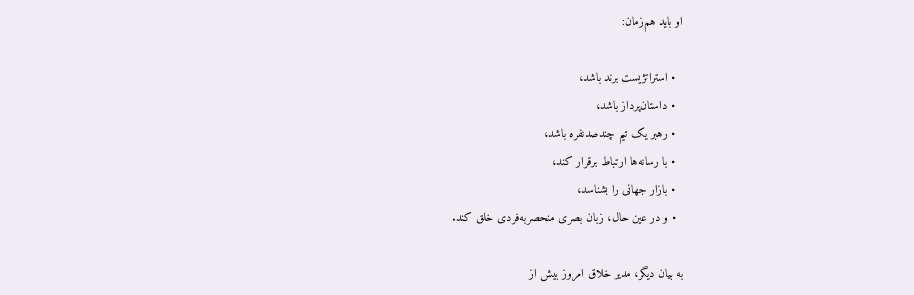او باید هم‌زمان:

  • استراتژیست برند باشد،
  • داستان‌پرداز باشد،
  • رهبر یک تیم چندصدنفره باشد،
  • با رسانه‌ها ارتباط برقرار کند،
  • بازار جهانی را بشناسد،
  • و در عین حال، زبان بصری منحصربه‌فردی خلق کند.

به بیان دیگر، مدیر خلاق امروز بیش از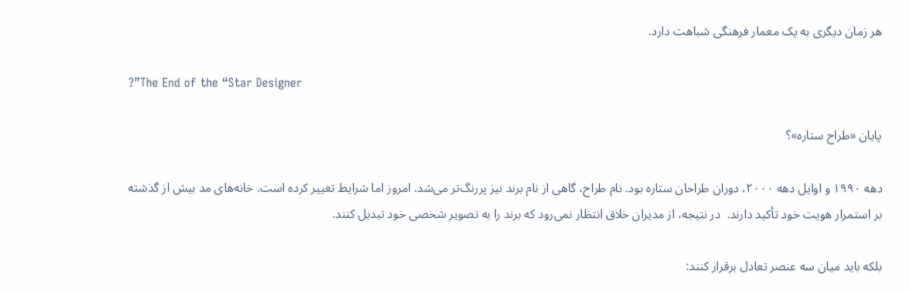هر زمان دیگری به یک معمار فرهنگی شباهت دارد.

?”The End of the “Star Designer

پایان «طراح ستاره»؟

دهه ۱۹۹۰ و اوایل دهه ۲۰۰۰، دوران طراحان ستاره بود. نام طراح، گاهی از نام برند نیز پررنگ‌تر می‌شد. امروز اما شرایط تغییر کرده است. خانه‌های مد بیش از گذشته بر استمرار هویت خود تأکید دارند.  در نتیجه، از مدیران خلاق انتظار نمی‌رود که برند را به تصویر شخصی خود تبدیل کنند.

بلکه باید میان سه عنصر تعادل برقرار کنند: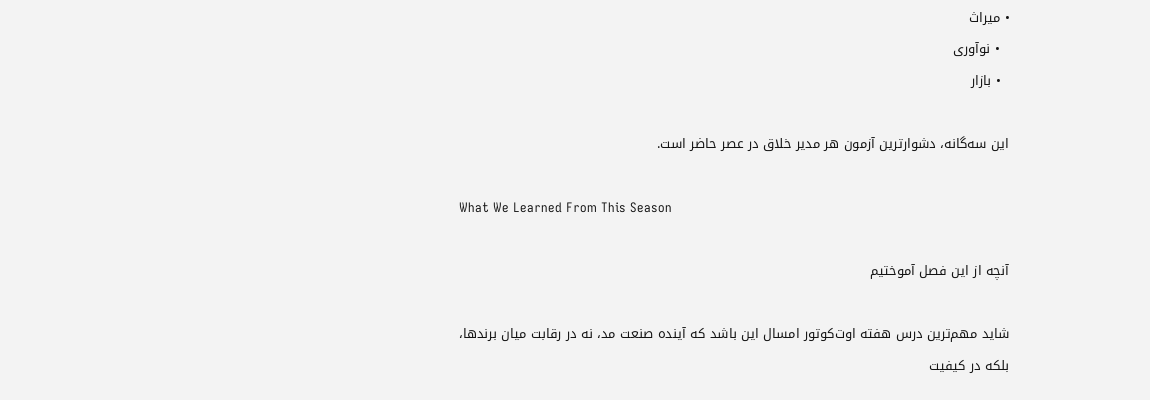• میراث
  • نوآوری
  • بازار

این سه‌گانه، دشوارترین آزمون هر مدیر خلاق در عصر حاضر است.

What We Learned From This Season

آنچه از این فصل آموختیم

شاید مهم‌ترین درس هفته اوت‌کوتور امسال این باشد که آینده صنعت مد، نه در رقابت میان برندها، بلکه در کیفیت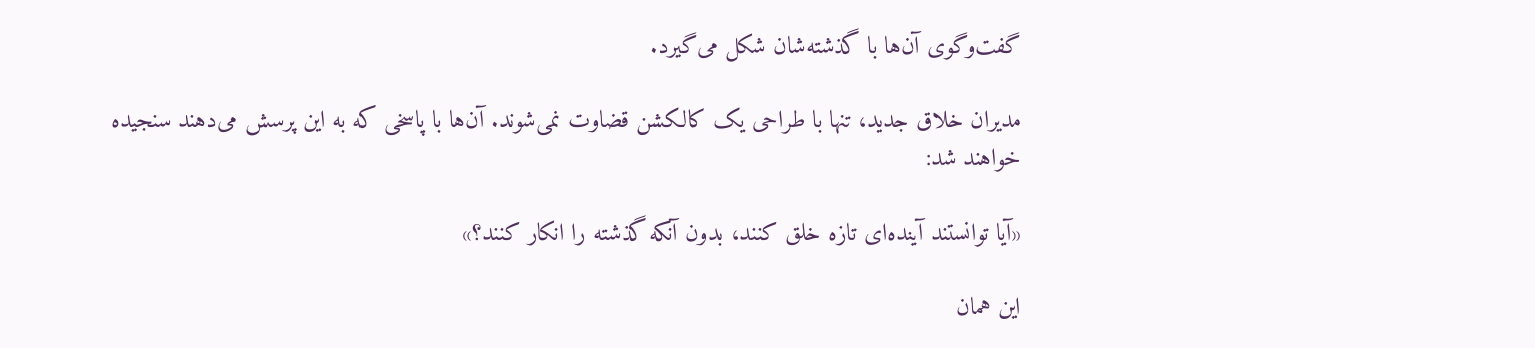گفت‌وگوی آن‌ها با گذشته‌شان شکل می‌گیرد.

مدیران خلاق جدید، تنها با طراحی یک کالکشن قضاوت نمی‌شوند. آن‌ها با پاسخی که به این پرسش می‌دهند سنجیده خواهند شد:

«آیا توانستند آینده‌ای تازه خلق کنند، بدون آنکه گذشته را انکار کنند؟»

این همان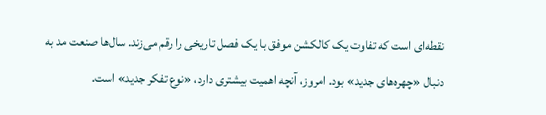نقطه‌ای است که تفاوت یک کالکشن موفق با یک فصل تاریخی را رقم می‌زند. سال‌ها صنعت مد به دنبال «چهره‌های جدید» بود. امروز، آنچه اهمیت بیشتری دارد، «نوع تفکر جدید» است.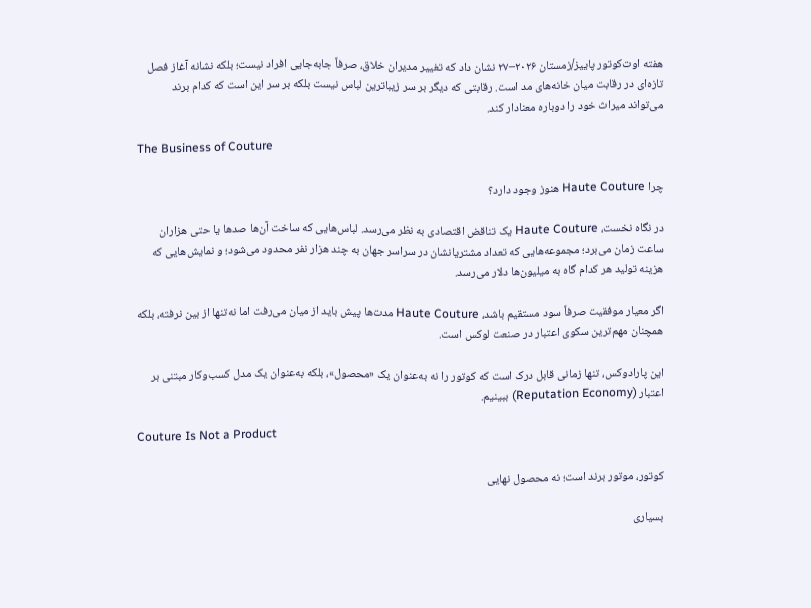هفته اوت‌کوتور پاییز/زمستان ۲۰۲۶–۲۷ نشان داد که تغییر مدیران خلاق، صرفاً جابه‌جایی افراد نیست؛ بلکه نشانه آغاز فصل تازه‌ای در رقابت میان خانه‌های مد است. رقابتی که دیگر بر سر زیباترین لباس نیست بلکه بر سر این است که کدام برند می‌تواند میراث خود را دوباره معنادار کند.

The Business of Couture

چرا Haute Couture هنوز وجود دارد؟

در نگاه نخست، Haute Couture یک تناقض اقتصادی به نظر می‌رسد. لباس‌هایی که ساخت آن‌ها صدها یا حتی هزاران ساعت زمان می‌برد؛ مجموعه‌هایی که تعداد مشتریانشان در سراسر جهان به چند هزار نفر محدود می‌شود؛ و نمایش‌هایی که هزینه تولید هر کدام گاه به میلیون‌ها دلار می‌رسد.

اگر معیار موفقیت صرفاً سود مستقیم باشد، Haute Couture مدت‌ها پیش باید از میان می‌رفت اما نه‌تنها از بین نرفته، بلکه همچنان مهم‌ترین سکوی اعتبار در صنعت لوکس است.

این پارادوکس، تنها زمانی قابل درک است که کوتور را نه به‌عنوان یک «محصول»، بلکه به‌عنوان یک مدل کسب‌وکار مبتنی بر اعتبار (Reputation Economy) ببینیم.

Couture Is Not a Product

کوتور، موتور برند است؛ نه محصول نهایی

بسیاری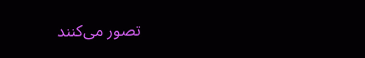تصور می‌کنند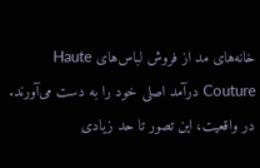خانه‌های مد از فروش لباس‌های Haute Couture درآمد اصلی خود را به دست می‌آورند. در واقعیت، این تصور تا حد زیادی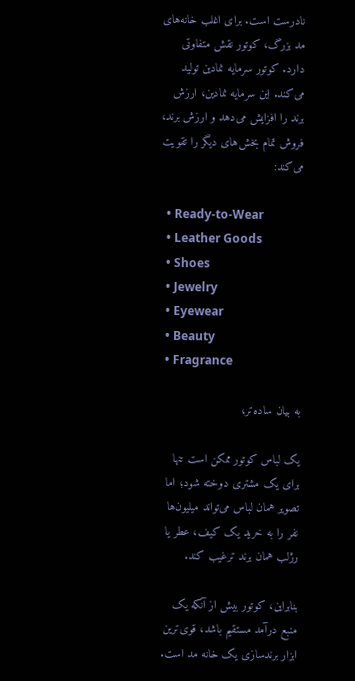نادرست است. برای اغلب خانه‌های مد بزرگ، کوتور نقش متفاوتی دارد. کوتور سرمایه نمادین تولید می‌کند. این سرمایه نمادین، ارزش برند را افزایش می‌دهد و ارزش برند، فروش تمام بخش‌های دیگر را تقویت می‌کند:

  • Ready-to-Wear
  • Leather Goods
  • Shoes
  • Jewelry
  • Eyewear
  • Beauty
  • Fragrance

به بیان ساده‌تر،

یک لباس کوتور ممکن است تنها برای یک مشتری دوخته شود؛ اما تصویر همان لباس می‌تواند میلیون‌ها نفر را به خرید یک کیف، عطر یا رژلب همان برند ترغیب کند.

بنابراین، کوتور بیش از آنکه یک منبع درآمد مستقیم باشد، قوی‌ترین ابزار برندسازی یک خانه مد است.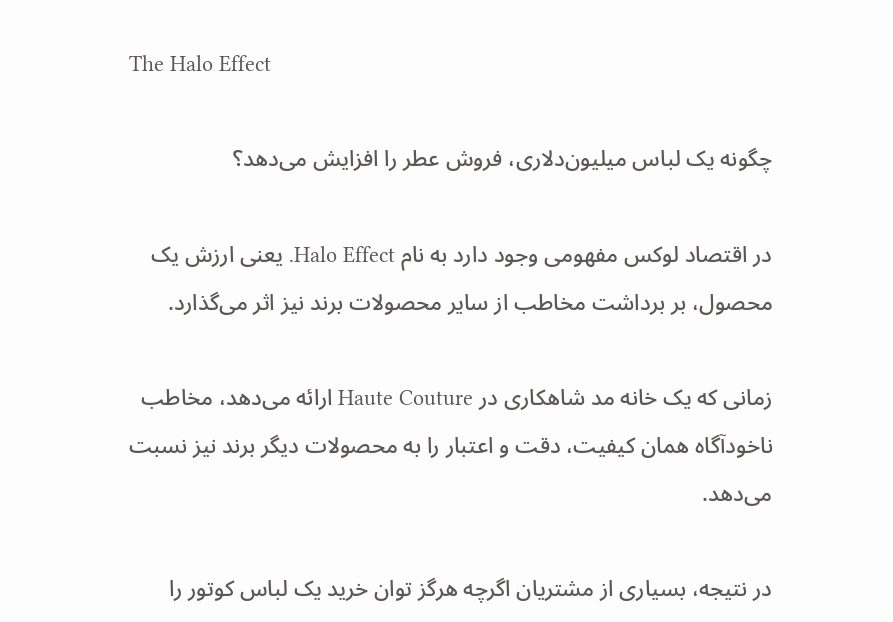The Halo Effect

چگونه یک لباس میلیون‌دلاری، فروش عطر را افزایش می‌دهد؟

در اقتصاد لوکس مفهومی وجود دارد به نام Halo Effect. یعنی ارزش یک محصول، بر برداشت مخاطب از سایر محصولات برند نیز اثر می‌گذارد.

زمانی که یک خانه مد شاهکاری در Haute Couture ارائه می‌دهد، مخاطب ناخودآگاه همان کیفیت، دقت و اعتبار را به محصولات دیگر برند نیز نسبت می‌دهد.

در نتیجه، بسیاری از مشتریان اگرچه هرگز توان خرید یک لباس کوتور را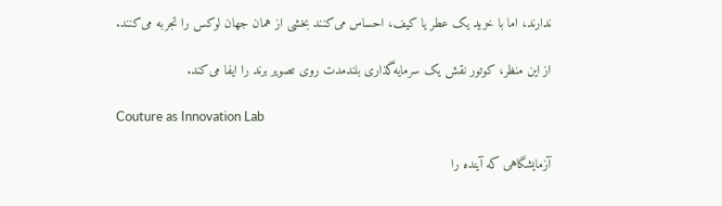ندارند، اما با خرید یک عطر یا کیف، احساس می‌کنند بخشی از همان جهان لوکس را تجربه می‌کنند.

از این منظر، کوتور نقش یک سرمایه‌گذاری بلندمدت روی تصویر برند را ایفا می‌کند.

Couture as Innovation Lab

آزمایشگاهی که آینده را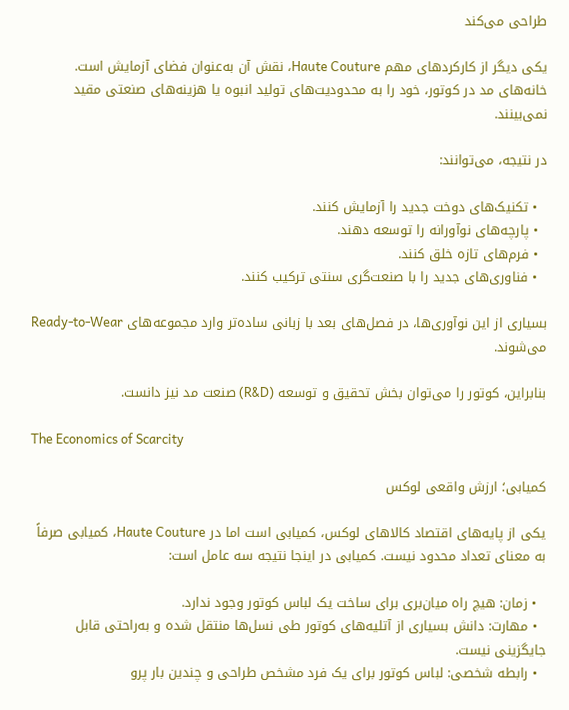طراحی می‌کند

یکی دیگر از کارکردهای مهم Haute Couture، نقش آن به‌عنوان فضای آزمایش است. خانه‌های مد در کوتور، خود را به محدودیت‌های تولید انبوه یا هزینه‌های صنعتی مقید نمی‌بینند.

در نتیجه، می‌توانند:

  • تکنیک‌های دوخت جدید را آزمایش کنند.
  • پارچه‌های نوآورانه را توسعه دهند.
  • فرم‌های تازه خلق کنند.
  • فناوری‌های جدید را با صنعت‌گری سنتی ترکیب کنند.

بسیاری از این نوآوری‌ها، در فصل‌های بعد با زبانی ساده‌تر وارد مجموعه‌های Ready-to-Wear می‌شوند.

بنابراین، کوتور را می‌توان بخش تحقیق و توسعه (R&D) صنعت مد نیز دانست.

The Economics of Scarcity

کمیابی؛ ارزش واقعی لوکس

یکی از پایه‌های اقتصاد کالاهای لوکس، کمیابی است اما در Haute Couture، کمیابی صرفاً به معنای تعداد محدود نیست. کمیابی در اینجا نتیجه سه عامل است:

  • زمان: هیچ راه میان‌بری برای ساخت یک لباس کوتور وجود ندارد.
  • مهارت: دانش بسیاری از آتلیه‌های کوتور طی نسل‌ها منتقل شده و به‌راحتی قابل جایگزینی نیست.
  • رابطه شخصی: لباس کوتور برای یک فرد مشخص طراحی و چندین بار پرو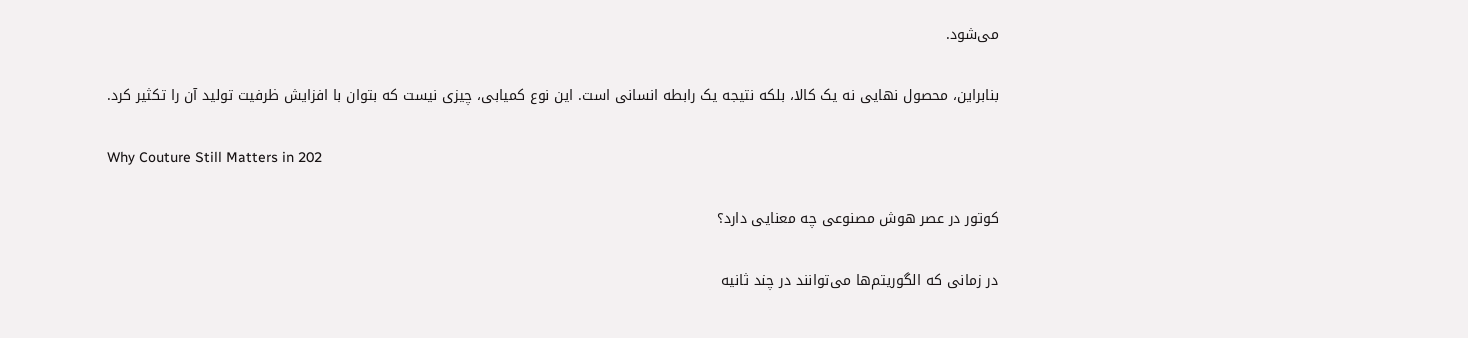می‌شود.

بنابراین، محصول نهایی نه یک کالا، بلکه نتیجه یک رابطه انسانی است. این نوع کمیابی، چیزی نیست که بتوان با افزایش ظرفیت تولید آن را تکثیر کرد.

Why Couture Still Matters in 202

کوتور در عصر هوش مصنوعی چه معنایی دارد؟

در زمانی که الگوریتم‌ها می‌توانند در چند ثانیه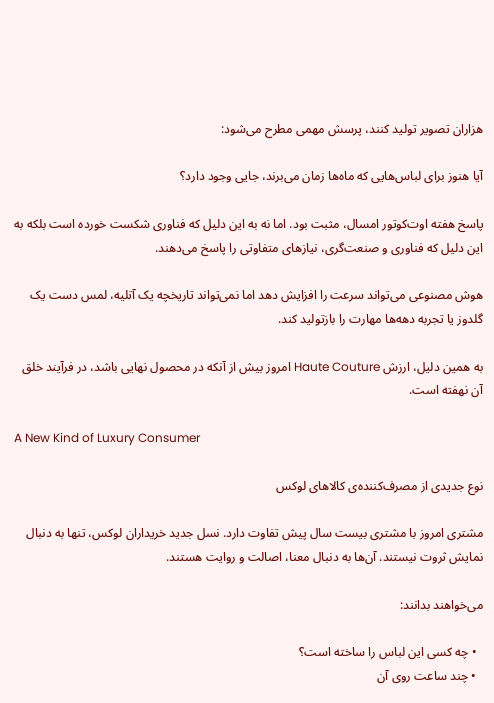هزاران تصویر تولید کنند، پرسش مهمی مطرح می‌شود:

آیا هنوز برای لباس‌هایی که ماه‌ها زمان می‌برند، جایی وجود دارد؟

پاسخ هفته اوت‌کوتور امسال، مثبت بود. اما نه به این دلیل که فناوری شکست خورده است بلکه به این دلیل که فناوری و صنعت‌گری، نیازهای متفاوتی را پاسخ می‌دهند.

هوش مصنوعی می‌تواند سرعت را افزایش دهد اما نمی‌تواند تاریخچه یک آتلیه، لمس دست یک گلدوز یا تجربه دهه‌ها مهارت را بازتولید کند.

به همین دلیل، ارزش Haute Couture امروز بیش از آنکه در محصول نهایی باشد، در فرآیند خلق آن نهفته است.

A New Kind of Luxury Consumer

نوع جدیدی از مصرف‌کننده‌ی کالاهای لوکس

مشتری امروز با مشتری بیست سال پیش تفاوت دارد. نسل جدید خریداران لوکس، تنها به دنبال نمایش ثروت نیستند. آن‌ها به دنبال معنا، اصالت و روایت هستند.

می‌خواهند بدانند:

  • چه کسی این لباس را ساخته است؟
  • چند ساعت روی آن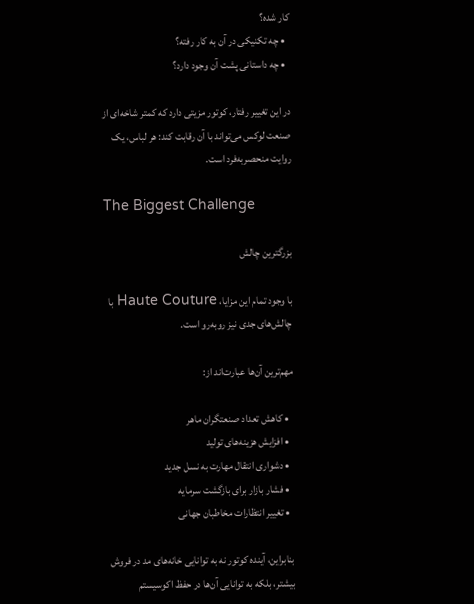کار شده؟
  • چه تکنیکی در آن به کار رفته؟
  • چه داستانی پشت آن وجود دارد؟

در این تغییر رفتار، کوتور مزیتی دارد که کمتر شاخه‌ای از صنعت لوکس می‌تواند با آن رقابت کند: هر لباس، یک روایت منحصربه‌فرد است.

The Biggest Challenge

بزرگترین چالش

با وجود تمام این مزایا، Haute Couture با چالش‌های جدی نیز روبه‌رو است.

مهم‌ترین آن‌ها عبارت‌اند از:

  • کاهش تعداد صنعتگران ماهر
  • افزایش هزینه‌های تولید
  • دشواری انتقال مهارت به نسل جدید
  • فشار بازار برای بازگشت سرمایه
  • تغییر انتظارات مخاطبان جهانی

بنابراین، آینده کوتور نه به توانایی خانه‌های مد در فروش بیشتر، بلکه به توانایی آن‌ها در حفظ اکوسیستم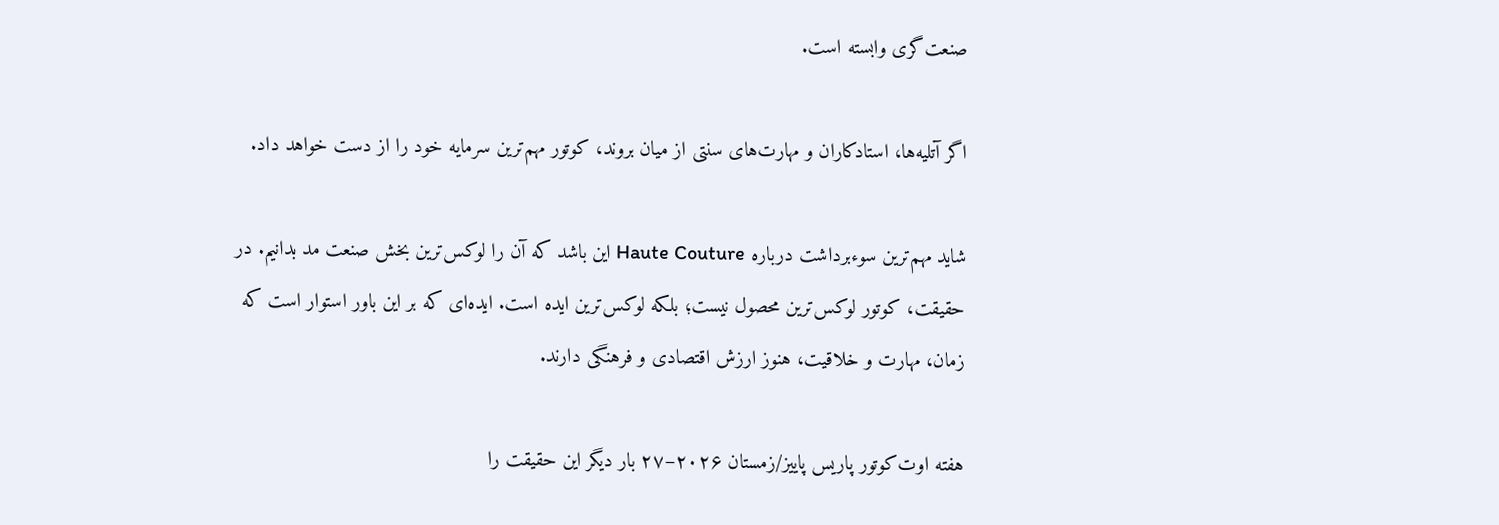صنعت‌گری وابسته است.

اگر آتلیه‌ها، استادکاران و مهارت‌های سنتی از میان بروند، کوتور مهم‌ترین سرمایه خود را از دست خواهد داد.

شاید مهم‌ترین سوءبرداشت درباره Haute Couture این باشد که آن را لوکس‌ترین بخش صنعت مد بدانیم. در حقیقت، کوتور لوکس‌ترین محصول نیست؛ بلکه لوکس‌ترین ایده است. ایده‌ای که بر این باور استوار است که زمان، مهارت و خلاقیت، هنوز ارزش اقتصادی و فرهنگی دارند.

هفته اوت‌کوتور پاریس پاییز/زمستان ۲۰۲۶–۲۷ بار دیگر این حقیقت را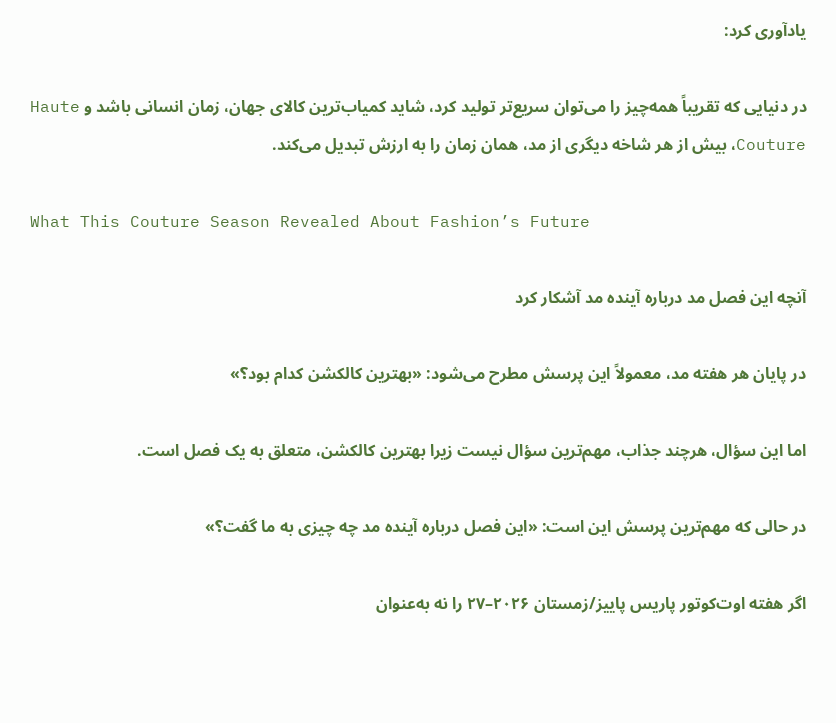یادآوری کرد:

در دنیایی که تقریباً همه‌چیز را می‌توان سریع‌تر تولید کرد، شاید کمیاب‌ترین کالای جهان، زمان انسانی باشد و Haute Couture، بیش از هر شاخه دیگری از مد، همان زمان را به ارزش تبدیل می‌کند.

What This Couture Season Revealed About Fashion’s Future

آنچه این فصل مد درباره آینده مد آشکار کرد

در پایان هر هفته مد، معمولاً این پرسش مطرح می‌شود: «بهترین کالکشن کدام بود؟»

اما این سؤال، هرچند جذاب، مهم‌ترین سؤال نیست زیرا بهترین کالکشن، متعلق به یک فصل است.

در حالی که مهم‌ترین پرسش این است: «این فصل درباره آینده مد چه چیزی به ما گفت؟»

اگر هفته اوت‌کوتور پاریس پاییز/زمستان ۲۰۲۶–۲۷ را نه به‌عنوان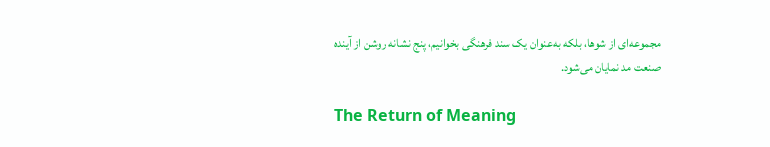مجموعه‌ای از شوها، بلکه به‌عنوان یک سند فرهنگی بخوانیم، پنج نشانه روشن از آینده صنعت مد نمایان می‌شود.

The Return of Meaning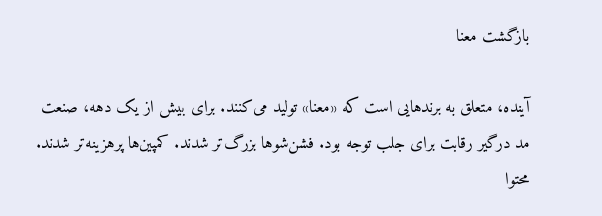بازگشت معنا

آینده، متعلق به برندهایی است که «معنا» تولید می‌کنند. برای بیش از یک دهه، صنعت مد درگیر رقابت برای جلب توجه بود. فشن‌شوها بزرگ‌تر شدند. کمپین‌ها پرهزینه‌تر شدند. محتوا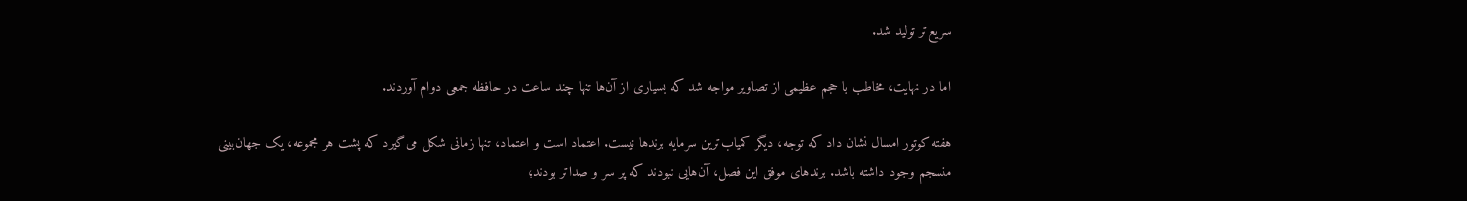سریع‌تر تولید شد.

اما در نهایت، مخاطب با حجم عظیمی از تصاویر مواجه شد که بسیاری از آن‌ها تنها چند ساعت در حافظه جمعی دوام آوردند.

هفته کوتور امسال نشان داد که توجه، دیگر کمیاب‌ترین سرمایه برندها نیست. اعتماد است و اعتماد، تنها زمانی شکل می‌گیرد که پشت هر مجموعه، یک جهان‌بینی منسجم وجود داشته باشد. برندهای موفق این فصل، آن‌هایی نبودند که پر سر و صداتر بودند؛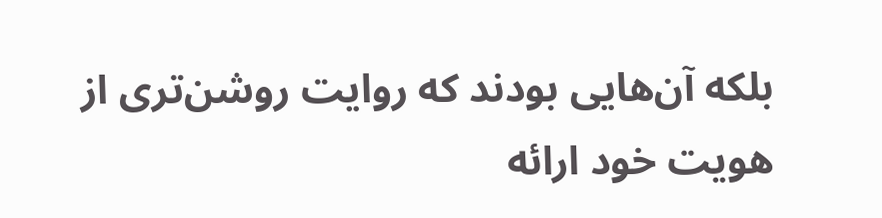بلکه آن‌هایی بودند که روایت روشن‌تری از هویت خود ارائه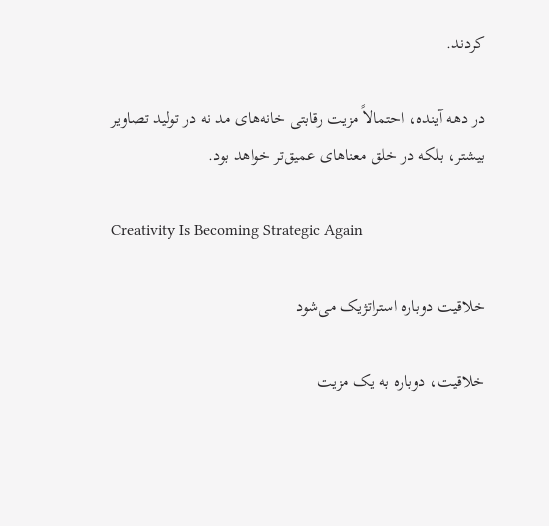کردند.

در دهه آینده، احتمالاً مزیت رقابتی خانه‌های مد نه در تولید تصاویر بیشتر، بلکه در خلق معناهای عمیق‌تر خواهد بود.

Creativity Is Becoming Strategic Again

خلاقیت دوباره استراتژیک می‌شود

خلاقیت، دوباره به یک مزیت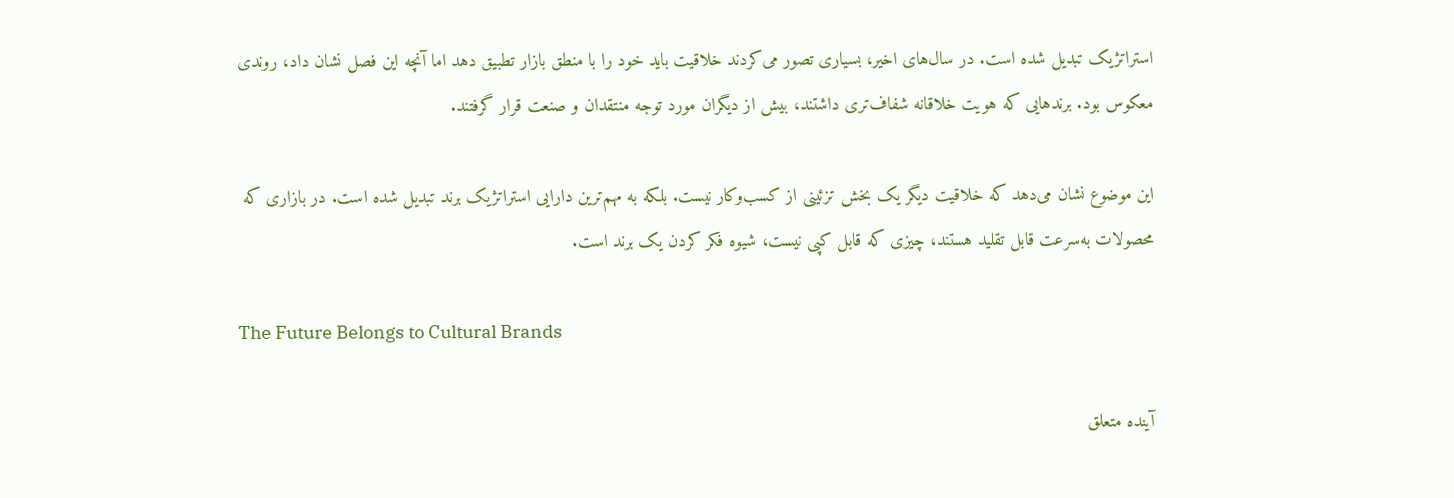استراتژیک تبدیل شده است. در سال‌های اخیر، بسیاری تصور می‌کردند خلاقیت باید خود را با منطق بازار تطبیق دهد اما آنچه این فصل نشان داد، روندی معکوس بود. برندهایی که هویت خلاقانه شفاف‌تری داشتند، بیش از دیگران مورد توجه منتقدان و صنعت قرار گرفتند.

این موضوع نشان می‌دهد که خلاقیت دیگر یک بخش تزئینی از کسب‌وکار نیست. بلکه به مهم‌ترین دارایی استراتژیک برند تبدیل شده است. در بازاری که محصولات به‌سرعت قابل تقلید هستند، چیزی که قابل کپی نیست، شیوه فکر کردن یک برند است.

The Future Belongs to Cultural Brands

آینده متعلق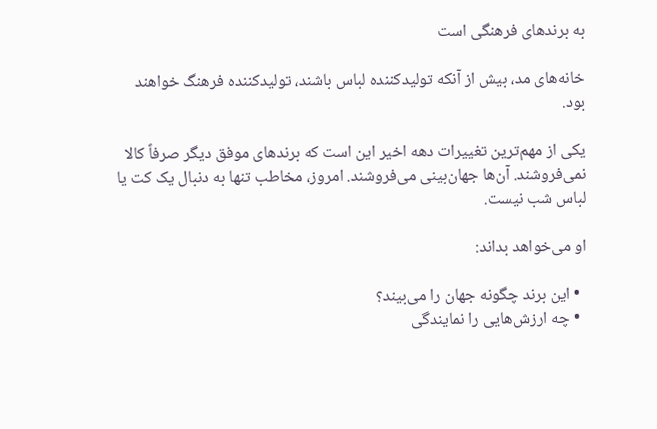به برندهای فرهنگی است

خانه‌های مد، بیش از آنکه تولیدکننده لباس باشند، تولیدکننده فرهنگ خواهند بود.

یکی از مهم‌ترین تغییرات دهه اخیر این است که برندهای موفق دیگر صرفاً کالا نمی‌فروشند. آن‌ها جهان‌بینی می‌فروشند. امروز، مخاطب تنها به دنبال یک کت یا لباس شب نیست.

او می‌خواهد بداند:

  • این برند چگونه جهان را می‌بیند؟
  • چه ارزش‌هایی را نمایندگی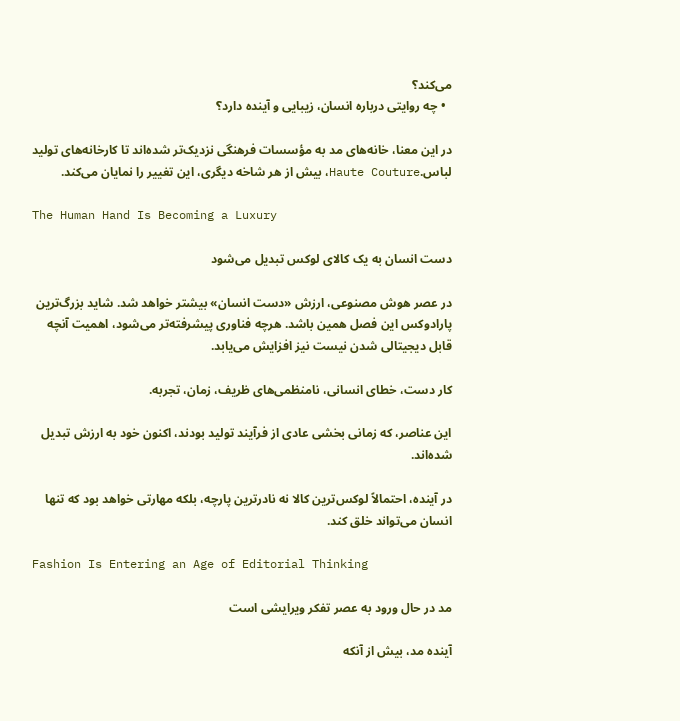می‌کند؟
  • چه روایتی درباره انسان، زیبایی و آینده دارد؟

در این معنا، خانه‌های مد به مؤسسات فرهنگی نزدیک‌تر شده‌اند تا کارخانه‌های تولید لباس.Haute Couture، بیش از هر شاخه دیگری، این تغییر را نمایان می‌کند.

The Human Hand Is Becoming a Luxury

دست انسان به یک کالای لوکس تبدیل می‌شود

در عصر هوش مصنوعی، ارزش «دست انسان» بیشتر خواهد شد. شاید بزرگ‌ترین پارادوکس این فصل همین باشد. هرچه فناوری پیشرفته‌تر می‌شود، اهمیت آنچه قابل دیجیتالی شدن نیست نیز افزایش می‌یابد.

کار دست، خطای انسانی، نامنظمی‌های ظریف، زمان، تجربه.

این عناصر، که زمانی بخشی عادی از فرآیند تولید بودند، اکنون خود به ارزش تبدیل شده‌اند.

در آینده، احتمالاً لوکس‌ترین کالا نه نادرترین پارچه، بلکه مهارتی خواهد بود که تنها انسان می‌تواند خلق کند.

Fashion Is Entering an Age of Editorial Thinking

مد در حال ورود به عصر تفکر ویرایشی است

آینده مد، بیش از آنکه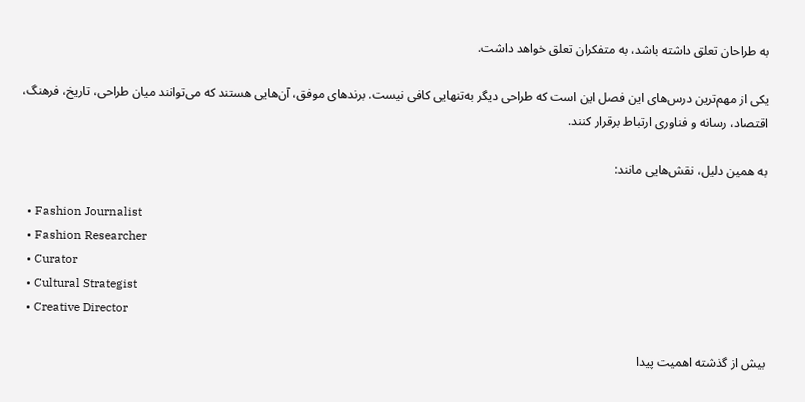به طراحان تعلق داشته باشد، به متفکران تعلق خواهد داشت.

یکی از مهم‌ترین درس‌های این فصل این است که طراحی دیگر به‌تنهایی کافی نیست. برندهای موفق، آن‌هایی هستند که می‌توانند میان طراحی، تاریخ، فرهنگ، اقتصاد، رسانه و فناوری ارتباط برقرار کنند.

به همین دلیل، نقش‌هایی مانند:

  • Fashion Journalist
  • Fashion Researcher
  • Curator
  • Cultural Strategist
  • Creative Director

بیش از گذشته اهمیت پیدا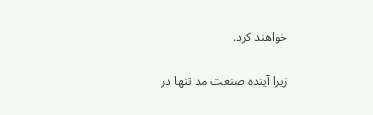خواهند کرد.

زیرا آینده صنعت مد تنها در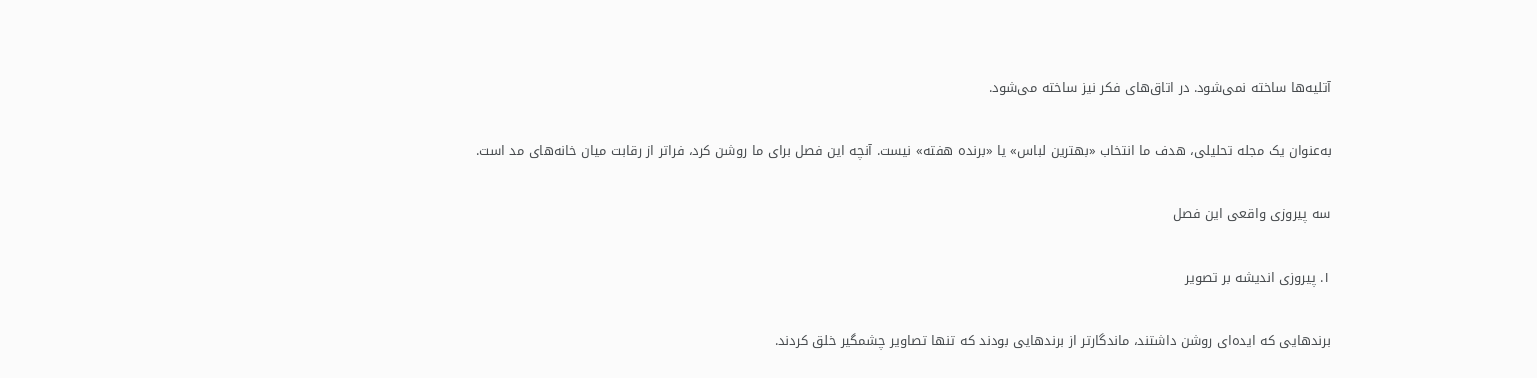آتلیه‌ها ساخته نمی‌شود. در اتاق‌های فکر نیز ساخته می‌شود.

به‌عنوان یک مجله تحلیلی، هدف ما انتخاب «بهترین لباس» یا «برنده هفته» نیست. آنچه این فصل برای ما روشن کرد، فراتر از رقابت میان خانه‌های مد است.

سه پیروزی واقعی این فصل

۱. پیروزی اندیشه بر تصویر

برندهایی که ایده‌ای روشن داشتند، ماندگارتر از برندهایی بودند که تنها تصاویر چشمگیر خلق کردند.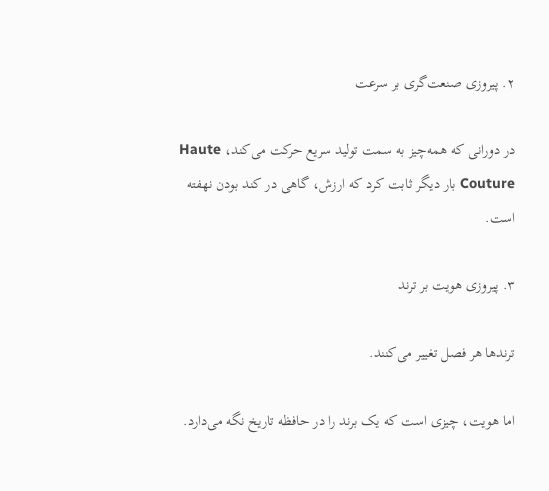۲. پیروزی صنعت‌گری بر سرعت

در دورانی که همه‌چیز به سمت تولید سریع حرکت می‌کند، Haute Couture بار دیگر ثابت کرد که ارزش، گاهی در کند بودن نهفته است.

۳. پیروزی هویت بر ترند

ترندها هر فصل تغییر می‌کنند.

اما هویت، چیزی است که یک برند را در حافظه تاریخ نگه می‌دارد.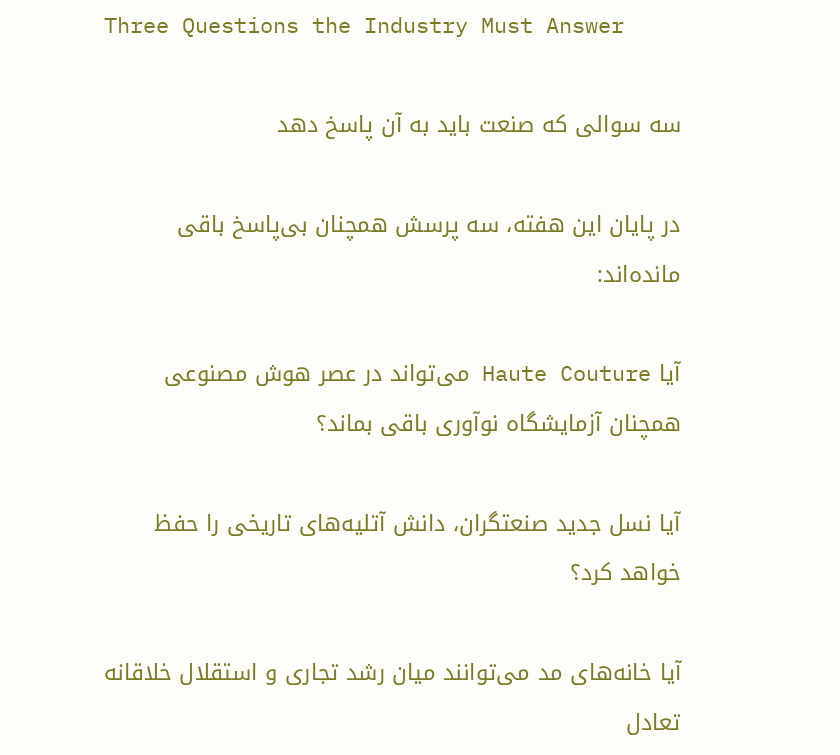Three Questions the Industry Must Answer

سه سوالی که صنعت باید به آن پاسخ دهد

در پایان این هفته، سه پرسش همچنان بی‌پاسخ باقی مانده‌اند:

آیا Haute Couture می‌تواند در عصر هوش مصنوعی همچنان آزمایشگاه نوآوری باقی بماند؟

آیا نسل جدید صنعتگران، دانش آتلیه‌های تاریخی را حفظ خواهد کرد؟

آیا خانه‌های مد می‌توانند میان رشد تجاری و استقلال خلاقانه تعادل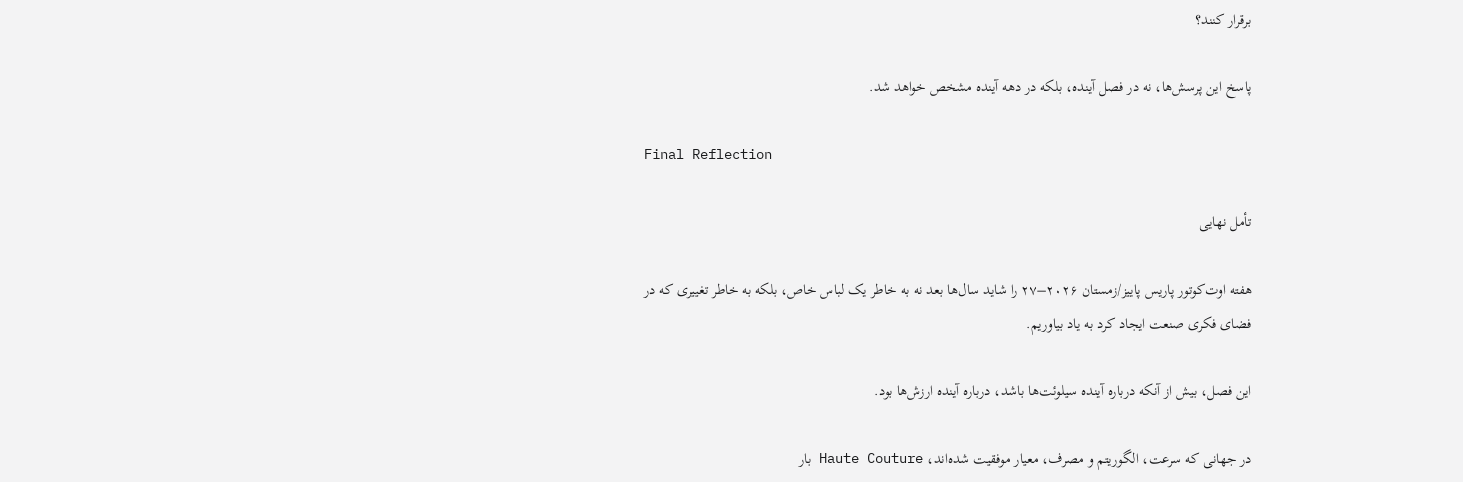برقرار کنند؟

پاسخ این پرسش‌ها، نه در فصل آینده، بلکه در دهه آینده مشخص خواهد شد.

Final Reflection

تأمل نهایی

هفته اوت‌کوتور پاریس پاییز/زمستان ۲۰۲۶–۲۷ را شاید سال‌ها بعد نه به خاطر یک لباس خاص، بلکه به خاطر تغییری که در فضای فکری صنعت ایجاد کرد به یاد بیاوریم.

این فصل، بیش از آنکه درباره آینده سیلوئت‌ها باشد، درباره آینده ارزش‌ها بود.

در جهانی که سرعت، الگوریتم و مصرف، معیار موفقیت شده‌اند، Haute Couture بار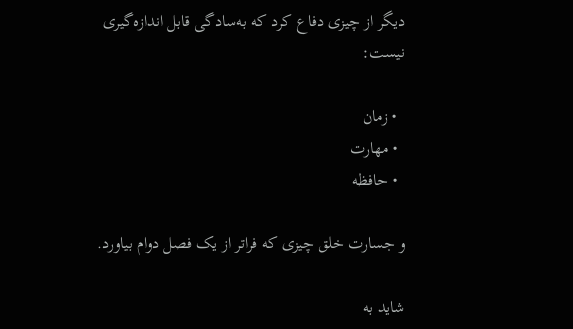دیگر از چیزی دفاع کرد که به‌سادگی قابل اندازه‌گیری نیست:

  • زمان
  • مهارت
  • حافظه

و جسارت خلق چیزی که فراتر از یک فصل دوام بیاورد.

شاید به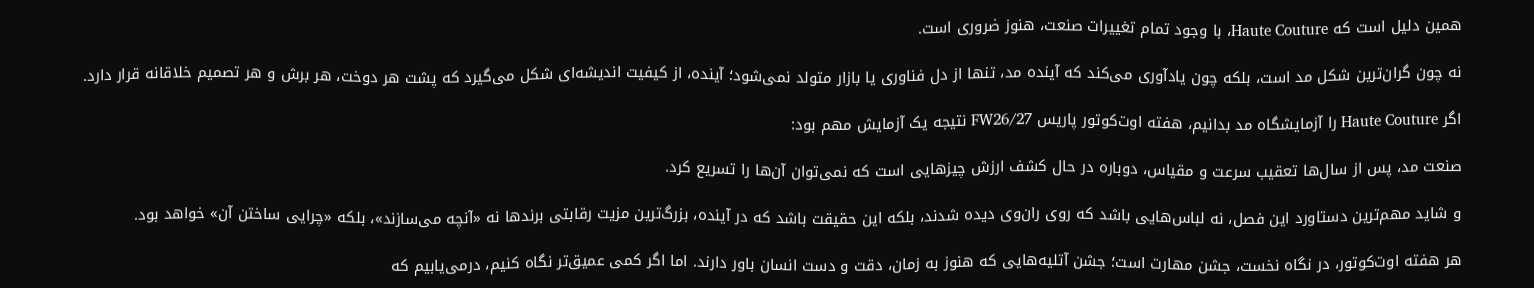همین دلیل است که Haute Couture، با وجود تمام تغییرات صنعت، هنوز ضروری است.

نه چون گران‌ترین شکل مد است، بلکه چون یادآوری می‌کند که آینده مد، تنها از دل فناوری یا بازار متولد نمی‌شود؛ آینده، از کیفیت اندیشه‌ای شکل می‌گیرد که پشت هر دوخت، هر برش و هر تصمیم خلاقانه قرار دارد.

اگر Haute Couture را آزمایشگاه مد بدانیم، هفته اوت‌کوتور پاریس FW26/27 نتیجه یک آزمایش مهم بود:

صنعت مد، پس از سال‌ها تعقیب سرعت و مقیاس، دوباره در حال کشف ارزش چیزهایی است که نمی‌توان آن‌ها را تسریع کرد.

و شاید مهم‌ترین دستاورد این فصل، نه لباس‌هایی باشد که روی ران‌وی دیده شدند، بلکه این حقیقت باشد که در آینده، بزرگ‌ترین مزیت رقابتی برندها نه «آنچه می‌سازند»، بلکه «چرایی ساختن آن» خواهد بود.

هر هفته اوت‌کوتور، در نگاه نخست، جشن مهارت است؛ جشن آتلیه‌هایی که هنوز به زمان، دقت و دست انسان باور دارند. اما اگر کمی عمیق‌تر نگاه کنیم، درمی‌یابیم که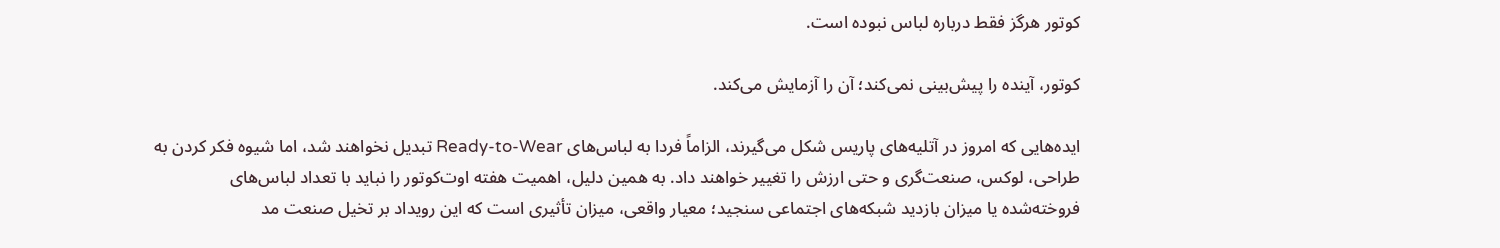کوتور هرگز فقط درباره لباس نبوده است.

کوتور، آینده را پیش‌بینی نمی‌کند؛ آن را آزمایش می‌کند.

ایده‌هایی که امروز در آتلیه‌های پاریس شکل می‌گیرند، الزاماً فردا به لباس‌های Ready-to-Wear تبدیل نخواهند شد، اما شیوه فکر کردن به طراحی، لوکس، صنعت‌گری و حتی ارزش را تغییر خواهند داد. به همین دلیل، اهمیت هفته اوت‌کوتور را نباید با تعداد لباس‌های فروخته‌شده یا میزان بازدید شبکه‌های اجتماعی سنجید؛ معیار واقعی، میزان تأثیری است که این رویداد بر تخیل صنعت مد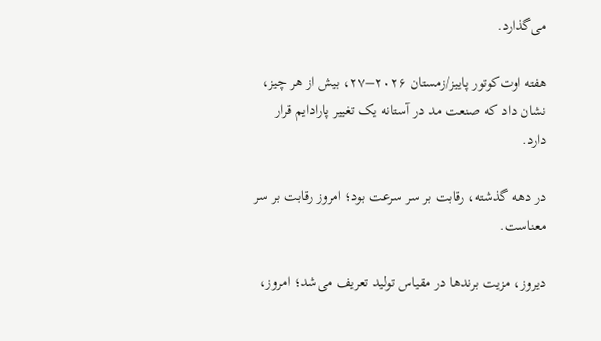می‌گذارد.

هفته اوت‌کوتور پاییز/زمستان ۲۰۲۶–۲۷، بیش از هر چیز، نشان داد که صنعت مد در آستانه یک تغییر پارادایم قرار دارد.

در دهه گذشته، رقابت بر سر سرعت بود؛ امروز رقابت بر سر معناست.

دیروز، مزیت برندها در مقیاس تولید تعریف می‌شد؛ امروز،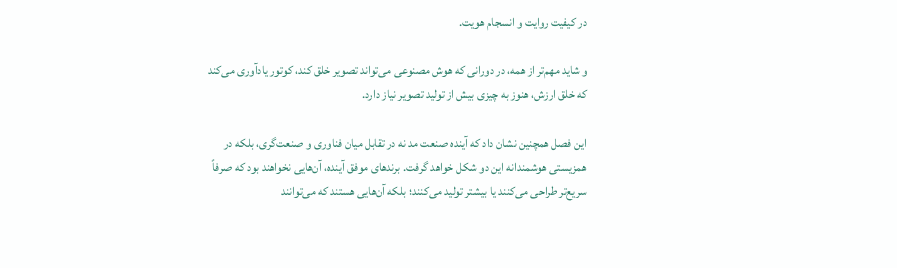در کیفیت روایت و انسجام هویت.

و شاید مهم‌تر از همه، در دورانی که هوش مصنوعی می‌تواند تصویر خلق کند، کوتور یادآوری می‌کند که خلق ارزش، هنوز به چیزی بیش از تولید تصویر نیاز دارد.

این فصل همچنین نشان داد که آینده صنعت مد نه در تقابل میان فناوری و صنعت‌گری، بلکه در همزیستی هوشمندانه این دو شکل خواهد گرفت. برندهای موفق آینده، آن‌هایی نخواهند بود که صرفاً سریع‌تر طراحی می‌کنند یا بیشتر تولید می‌کنند؛ بلکه آن‌هایی هستند که می‌توانند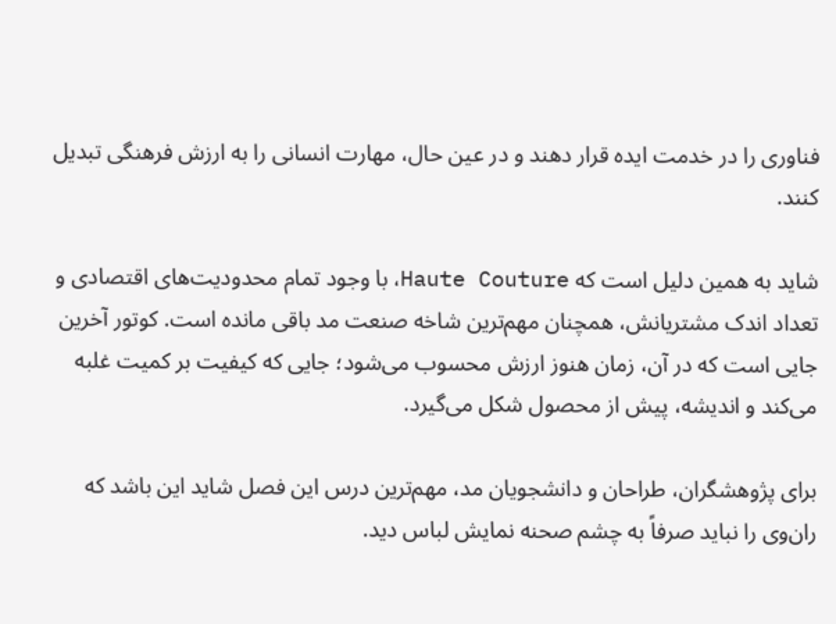فناوری را در خدمت ایده قرار دهند و در عین حال، مهارت انسانی را به ارزش فرهنگی تبدیل کنند.

شاید به همین دلیل است که Haute Couture، با وجود تمام محدودیت‌های اقتصادی و تعداد اندک مشتریانش، همچنان مهم‌ترین شاخه صنعت مد باقی مانده است. کوتور آخرین جایی است که در آن، زمان هنوز ارزش محسوب می‌شود؛ جایی که کیفیت بر کمیت غلبه می‌کند و اندیشه، پیش از محصول شکل می‌گیرد.

برای پژوهشگران، طراحان و دانشجویان مد، مهم‌ترین درس این فصل شاید این باشد که ران‌وی را نباید صرفاً به چشم صحنه نمایش لباس دید.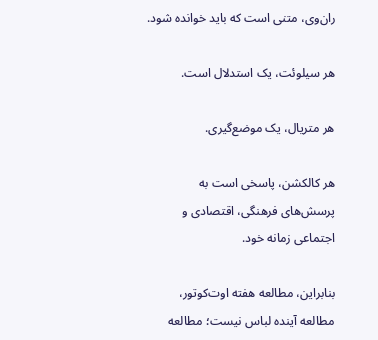ران‌وی، متنی است که باید خوانده شود.

هر سیلوئت، یک استدلال است.

هر متریال، یک موضع‌گیری.

هر کالکشن، پاسخی است به پرسش‌های فرهنگی، اقتصادی و اجتماعی زمانه خود.

بنابراین، مطالعه هفته اوت‌کوتور، مطالعه آینده لباس نیست؛ مطالعه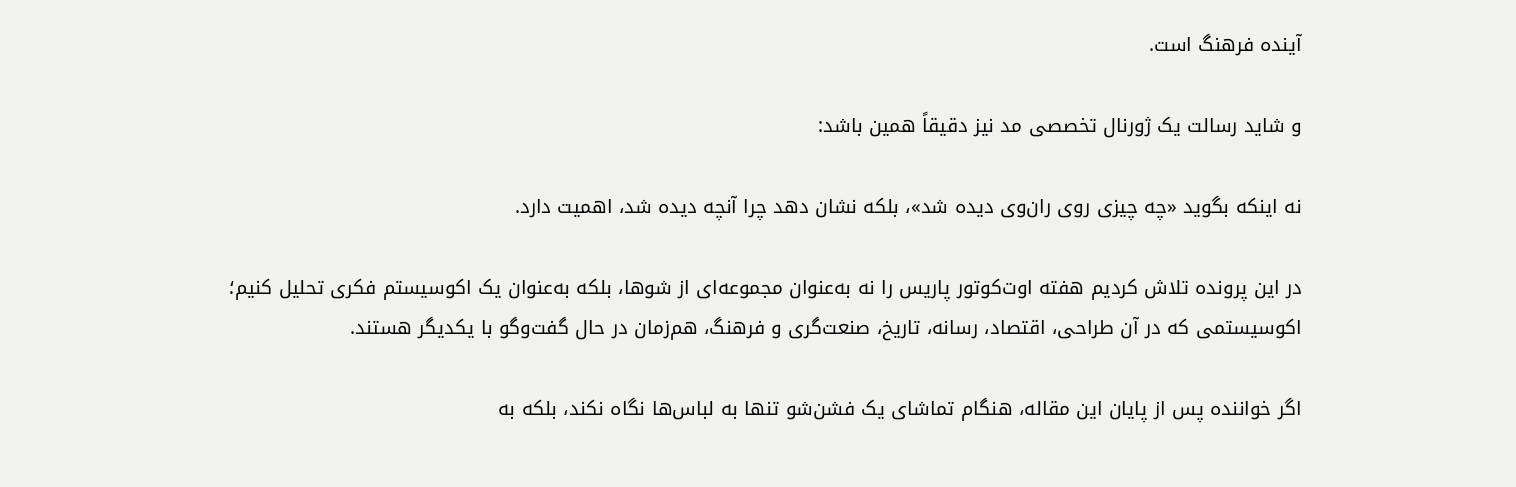آینده فرهنگ است.

و شاید رسالت یک ژورنال تخصصی مد نیز دقیقاً همین باشد:

نه اینکه بگوید «چه چیزی روی ران‌وی دیده شد»، بلکه نشان دهد چرا آنچه دیده شد، اهمیت دارد.

در این پرونده تلاش کردیم هفته اوت‌کوتور پاریس را نه به‌عنوان مجموعه‌ای از شوها، بلکه به‌عنوان یک اکوسیستم فکری تحلیل کنیم؛ اکوسیستمی که در آن طراحی، اقتصاد، رسانه، تاریخ، صنعت‌گری و فرهنگ، هم‌زمان در حال گفت‌وگو با یکدیگر هستند.

اگر خواننده پس از پایان این مقاله، هنگام تماشای یک فشن‌شو تنها به لباس‌ها نگاه نکند، بلکه به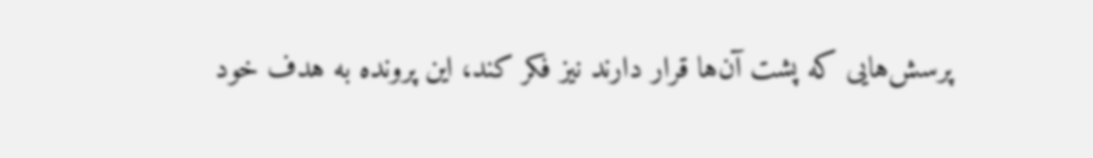پرسش‌هایی که پشت آن‌ها قرار دارند نیز فکر کند، این پرونده به هدف خود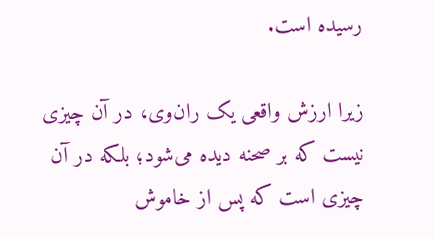رسیده است.

زیرا ارزش واقعی یک ران‌وی، در آن چیزی نیست که بر صحنه دیده می‌شود؛ بلکه در آن چیزی است که پس از خاموش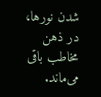شدن نورها، در ذهن مخاطب باقی می‌ماند.